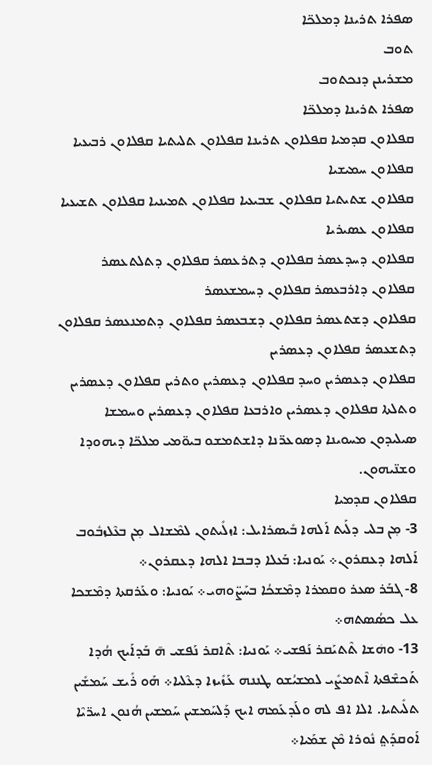ܣܦܪܐ ܬܪܝܢܐ ܕܡܠܟ̈ܐ
ܬܘܒ
ܡܫܪܝܢܢ ܕܢܟܬܘܒ
ܣܦܪܐ ܬܪܝܢܐ ܕܡܠܟ̈ܐ
ܩܦܠܐܘܢ ܩܕܡܝܐ ܩܦܠܐܘܢ ܬܪܝܢܐ ܩܦܠܐܘܢ ܬܠܝܬܝܐ ܩܦܠܐܘܢ ܪܒܝܥܝܐ ܩܦܠܐܘܢ ܚܡܝܫܝܐ
ܩܦܠܐܘܢ ܫܬܝܬܝܐ ܩܦܠܐܘܢ ܫܒܝܥܝܐ ܩܦܠܐܘܢ ܬܡܝܢܝܐ ܩܦܠܐܘܢ ܬܫܝܥܝܐ ܩܦܠܐܘܢ ܥܣܝܪܝܐ
ܩܦܠܐܘܢ ܕܚܕܥܣܪ ܩܦܠܐܘܢ ܕܬܪܥܣܪ ܩܦܠܐܘܢ ܕܬܠܬܥܣܪ ܩܦܠܐܘܢ ܕܐܪܒܥܣܪ ܩܦܠܐܘܢ ܕܚܡܫܥܣܪ
ܩܦܠܐܘܢ ܕܫܬܥܣܪ ܩܦܠܐܘܢ ܕܫܒܥܣܪ ܩܦܠܐܘܢ ܕܬܡܢܥܣܪ ܩܦܠܐܘܢ ܕܬܫܥܣܪ ܩܦܠܐܘܢ ܕܥܣܪܝܢ
ܩܦܠܐܘܢ ܕܥܣܪܝܢ ܘܚܕ ܩܦܠܐܘܢ ܕܥܣܪܝܢ ܘܬܪܝܢ ܩܦܠܐܘܢ ܕܥܣܪܝܢ ܘܬܠܬܐ ܩܦܠܐܘܢ ܕܥܣܪܝܢ ܘܐܪܒܥܐ ܩܦܠܐܘܢ ܕܥܣܪܝܢ ܘܚܡܫܐ
ܣܝܠܝܕܘܢ ܡܚܘܝܢܐ ܕܣܘܥܪ̈ܢܐ ܕܐܫܬܡܫܘ ܒܝܘ̈ܡܝ ܡܠܟ̈ܐ ܕܝܗܘܕܐ ܘܫܢ̈ܝܗܘܢ.
ܩܦܠܐܘܢ ܩܕܡܝܐ
3- ܡ݂ܢ ܒܠܝ ܕܠܰܝܬ ܐܰܠܗܐ ܒܺܝܣܪܐܝܠ: ܐܙܠܺܝܬܘܢ ܠܡܶܫܐܠ ܡ݂ܢ ܒܥܶܠܙܒܽܘܒ ܐܰܠܗܐ ܕܥܩܪܘܢ܀ ܝܰܘܢܝܐ: ܒܰܥܠܐ ܕܒܒܐ ܐܠܗܐ ܕܥܩܪܘܢ܀
8- ܓܒܰܪ ܣܥܪ ܘܩܡܪܐ ܕܡܶܫܟܳܐ ܒܚܰܨ̈ܘܗܝ܀ ܝܰܘܢܝܐ: ܘܥܰܪܩܬܐ ܕܡܶܫܟܐ ܥܠ ܟܣܳܣܬܗ܀
13- ܘܗܿܫܐ ܬܶܬܝܰܩܪ ܢܰܦܫܝ܀ ܝܰܘܢܝܐ: ܬܶܐܩܪ ܢܰܦܫܝ ܗ̄ ܒܰܕܐܰܝܟ ܗܳܕܐ ܬܰܟܫܶܦܬܐ ܐܶܬܡܨܺܝ ܠܡܫܝܳܫܘ ܛܢܢܗ ܥܰܙܺܝܙܐ ܕܥܶܠܝܐ܀ ܗܰܘ ܪܺܝܫ ܚܰܡܫܺܝܢ ܬܠܺܝܬܝܐ. ܐܠܐ ܐܦ ܠܗ ܘܠܰܕܥܰܡܗ ܐܝܟ ܕܰܠܚܰܡܫܝܢ ܚܰܡܫܝܢ ܗܳܢܘܢ ܐܚܪ̈ܝܶܐ ܐܰܘܩܕܰܬ݀ ܢܽܘܪܐ ܡܶܢ ܫܡܰܝܐ܀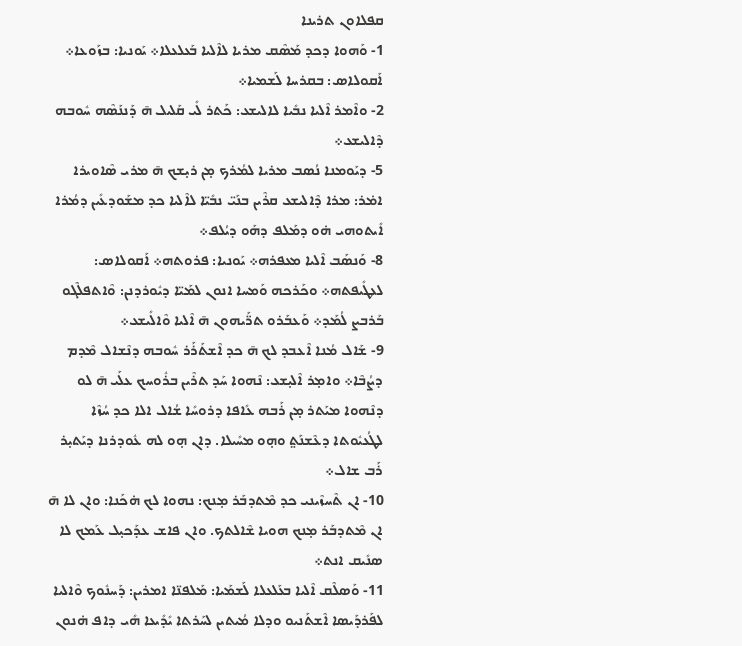ܩܦܠܐܘܢ ܬܪܝܢܐ
1- ܘܰܗܘܐ ܕܟܕ ܡܰܣܶܩ ܡܪܝܐ ܠܐܶܠܝܐ ܒܰܥܠܥܠܐ܀ ܝܰܘܢܝܐ: ܒܙܰܘܥܐ܀ ܐܰܩܘܠܐܣ: ܒܩܪܚܐ ܠܰܫܡܝܐ܀
2- ܘܐܶܡܪ ܐܶܠܝܐ ܢܒܺܝܐ ܠܐܠܝܫܥ: ܟܰܬܪ ܠܺܝ ܩܰܠܝܠ ܗ̄ ܕܰܢܢܰܣܶܗ ܚܽܘܒܗ ܕܶܐܠܝܫܥ܀
5- ܕܝܰܘܡܢܐ ܢܳܣܒ ܡܪܝܐ ܠܡܳܪܟ ܡ̣ܢ ܪܝ̣ܫܟ ܗ̄ ܡܪܝ ܣܶܐܘܝܪܐ ܐܡ̇ܪ: ܡܪܐ ܕܶܐܠܝܫܥ ܩܪܶܝܢ ܒܢܰܝ̈ ܢܒܺܝ̈ܐ ܠܐܶܠܝܐ ܟܕ ܡܫܰܘܕܥܺܝܢ ܕܡܳܪܐ ܐܺܝܬܘܗܝ ܗ̇ܘ ܕܡܰܠܦ ܕܗܰܘ ܕܝܳܠܦ܀
8- ܘܰܢܣܰܒ ܐܶܠܝܐ ܡܥܦܪܗ܀ ܝܰܘܢܝܐ: ܦܪܘܬܗ܀ ܐܰܩܘܠܐܣ: ܠܥܛܺܝܦܬܗ܀ ܘܟܰܪܟܗ ܘܰܡܚܐ ܐܢܘܢ ܠܡܰܝ̈ܐ ܕܝܽܘܪܕܢܢ: ܘܶܐܬܦܠܶܓܘ ܒܰܪܒܨ ܠܳܡܰܕ܀ ܘܰܥܒܰܪܘ ܬܪ̈ܰܝܗܘܢ ܗ̄ ܐܶܠܝܐ ܘܶܐܠܺܝܫܥ܀
9- ܫܰܐܠ ܡܳܢܐ ܐܶܥܒܕ ܠܟ ܗ̄ ܟܕ ܐܶܫܬܰܪܰܪ ܚܽܘܒܗ ܕܢܶܫܐܠ ܡܶܕܡ ܕܨܳܒܶܐ܀ ܘܐܡ̣ܪ ܐܶܠܝ̣ܫܥ: ܢܶܗܘܐ ܚܰܕ ܬܪܶܝܢ ܒܪܽܘܚܟ ܥܠܰܝ ܗ̄ ܠܘ ܕܢܶܗܘܐ ܡܝܰܬܪ ܡ̣ܢ ܪܰܒܗ ܥܺܐܦܐ ܕܪܘܚܺܐ ܫܳܐܠ ܐܠܐ ܟܕ ܚܳܙܶܐ ܠܛܳܥܝܽܘܬܐ ܕܥܶܫܢܰܬ݀ ܘܗ̣ܘ ܡܚܺܝܠܐ. ܕܐܢ ܗ̣ܘ ܠܗ ܥܽܘܕܪܢܐ ܕܝܰܬܝ̣ܪ ܪܰܒ ܫܐܠ܀
10- ܐܢ ܬܶܚܙܶܝܢܝ ܟܕ ܡܶܬܕܒܰܪ ܡ̣ܢܟ: ܢܗܘܐ ܠܟ ܗ̇ܟܰܢܐ: ܘܐܢ ܠܐ ܗ̄ ܐܢ ܡܶܬܕܒܰܪ ܡ̣ܢܟ ܗܘܝܐ ܫܶܐܠܬܟ. ܘܐܢ ܦܐܫ ܥܕܰܟܝ̣ܠ ܥܰܡܟ ܠܐ ܣܢܺܝܩ ܐܢܬ܀
11- ܘܰܣܠܶܩ ܐܶܠܝܐ ܒܥܰܠܥܠܐ ܠܰܫܡܰܝܐ: ܡܰܠܦܢ̈ܐ ܐܡܪܝܢ: ܕܰܚܢܽܘܟ ܘܶܐܠܝܐ ܠܦܰܪܕܰܝܣܐ ܐܶܫܬܰܢܝܘ ܘܕܠܐ ܡܳܝܬܝܢ ܠܚܰܪܬܐ ܝܺܕܺܝܥܐ ܗܺܝ ܕܐܦ ܗ̇ܢܘܢ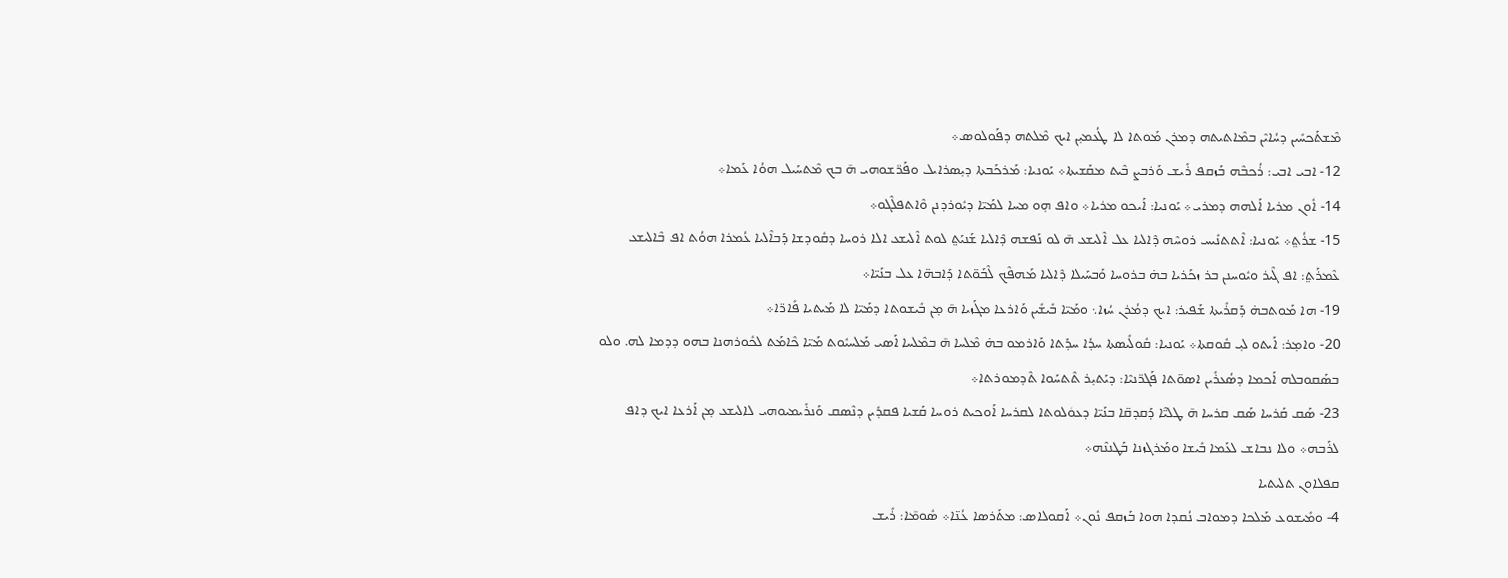ܡܶܫܬܰܟܚܺܝܢ ܕܚܳܐܝܶܢ ܒܡܶܐܬܝܬܗ ܕܡܪܢ ܡܰܘܬܐ ܠܐ ܛܳܥܡܝ̣ܢ ܐܝܟ ܡܶܠܬܗ ܕܦܰܘܠܘܣ܀
12- ܐܒܝ ܐܒܝ: ܪܳܟܒܶܗ ܒܰܙܩܦ ܪܺܝܫ ܘܰܪܒܨ ܒܶܝܬ ܡܩܰܫܝܬܐ܀ ܝܰܘܢܝܐ: ܡܰܪܟܰܒܬܐ ܕܝ̣ܣܪܐܝܠ ܘܦܰܪ̈ܫܘܗܝ ܗ̄ ܒܟ ܡܶܬܚܰܝܠ ܗܘܳܐ ܥܰܡܐ܀
14- ܐܽܘܢ ܡܪܝܐ ܐܰܠܗܗ ܕܡܪܝ܀ ܝܰܘܢܝܐ: ܐܰܝܟܘ ܡܪܝܐ܀ ܘܐܦ ܗ̣ܘ ܡܚܐ ܠܡܰܝ̈ܐ ܕܝܽܘܪܕܢܢ ܘܶܐܬܦܠܶܓܘ܀
15- ܫܪܳܬ݀܀ ܝܰܘܢܝܐ: ܐܶܬܬܢܺܝܚ ܪܘܚܶܗ ܕܶܐܠܝܐ ܥܠ ܐܶܠܝܫܥ ܗ̄ ܠܘ ܢܰܦܫܗ ܕܶܐܠܝܐ ܫܰܢܝܰܬ݀ ܠܘܬ ܐܶܠܝܫܥ ܐܠܐ ܪܘܚܐ ܕܩܽܘܕܫܐ ܕܰܒܐܶܠܝܐ ܥܳܡܪܐ ܗܘܳܬ ܐܦ ܒܶܐܠܝܫܥ ܥܶܡܪܰܬ݀: ܐܦ ܓܶܝܪ ܘܝܽܘܚܢܢ ܒܪ ܙܟܰܪܝܐ ܒܗ̇ ܒܪܘܚܐ ܘܰܒܚܰܝܠܐ ܕܶܐܠܝܐ ܡܰܗܦܶܟ ܠܶܒܰܘ̈ܬܐ ܕܰܐܒܗ̈ܐ ܥܠ ܒܢܰܝ̈ܐ܀
19- ܗܐ ܡܰܘܬܒܗ̇ ܕܰܩܪܺܝܬܐ ܫܰܦܝܪ: ܐܝܟ ܕܡܳܪܢ ܚܳܙܐ܆ ܘܡܰܝ̈ܐ ܒܺܝܫܺܝܢ ܘܰܐܪܥܐ ܡܓܰܙܝܐ ܗ̄ ܡ̣ܢ ܒܺܝܫܘܬܐ ܕܡܰܝ̈ܐ ܠܐ ܡܰܝܬܝܐ ܦܺܐܪ̈ܐ܀
20- ܘܐܡ̣ܪ: ܐܰܝܬܘ ܠܝ̣ ܩܽܘܩܬܐ܀ ܝܰܘܢܝܐ: ܩܽܘܠܺܝܣܬܐ ܚܕܳܐ ܚܕܰܬܐ ܘܰܐܪܡܘ ܒܗ̇ ܡܶܠܚܐ ܗ̄ ܒܡܶܠܚܐ ܐܰܣܝ ܡܰܠܚܝܽܘܬ ܡܰܝ̈ܐ ܟܶܐܡܰܬ ܠܟܽܘܪܗܢܐ ܒܗܘ ܕܕܡܐ ܠܗ. ܘܠܘ ܒܣܰܩܘܒܠܗ ܐܰܟܡܐ ܕܣܳܥܪܺܝܢ ܐܣܘ̈ܬܐ ܦܰܓܪ̈ܢܝܶܐ: ܕܝܰܬܝ̣ܪ ܬܶܬܚܰܘܐ ܬܶܕܡܘܪܬܐ܀
23- ܣܰܩ ܩܰܪܚܐ ܣܰܩ ܩܪܚܐ ܗ̄ ܛܠܝ̈ܶܐ ܕܰܩܕܩ̈ܐ ܒܢܰܝ̈ܐ ܕܥܘܿܠܘܬܐ ܠܩܪܚܐ ܐܰܘܟܝܬ ܪܘܚܐ ܩܰܫܝܐ ܦܩܕܺܝܢ ܕܢܶܣܩ ܘܰܢܪܺܝܡܝܘܗܝ ܠܐܠܝܫܥ ܡ̣ܢ ܐܰܪܥܐ ܐܝܟ ܕܐܦ ܠܪܰܒܗ܀ ܘܠܐ ܢܒܐܫ ܠܥܰܡܐ ܒܺܝܫܐ ܘܡܰܪܓܙܢܐ ܒܰܛܢܢܶܗ܀
ܩܦܠܐܘܢ ܬܠܝܬܝܐ
4- ܘܡܺܝܫܘܥ ܡܰܠܟܐ ܕܡܘܐܒ ܢܳܩܕܐ ܗܘܐ ܒܰܙܩܦ ܢܽܘܢ܀ ܐܰܩܘܠܐܣ: ܡܬܰܪܣܐ ܥܳܢ̈ܐ܀ ܣܽܘܡ̄ܐ: ܪܺܝܫ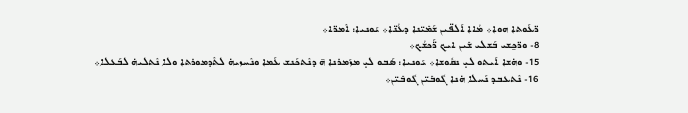ܪ̈ܥܰܘܬܐ ܗܘܐ܀ ܡܳܐܐ ܐܰܠܦ̈ܝܢ ܫܰܡܺܝ̈ܢܐ ܕܥܳܢ̈ܐ܀ ܝܰܘܢܝܐ: ܐܶܡܪ̈ܐ܀
8- ܘܪ̈ܟ̱ܫܝ ܒܰܫܠܝ ܫܺܝܢ ܐܝܟ ܪ̈ܰܟܫܳܟ܀
15- ܘܗ̇ܫܐ ܐܰܝܬܘ ܠܝ̣ ܢܩܽܘܫܐ܀ ܝܰܘܢܝܐ: ܣܰܒܘ ܠܝ̣ ܡܙܰܡܪܢܐ ܗ̄ ܕܢܶܬܟܰܢܫ ܥܰܡܐ ܘܢܶܚܙܝܗ̇ ܠܬܶܕܡܘܪܬܐ ܘܠܐ ܢܶܬܠܝܗ̇ ܠܒܰܥܠܐ܀
16- ܢܶܬܥܒܕ ܢܰܚܠܐ ܗ̇ܢܐ ܓܽܘܒܺܝ̈ܢ ܓܽܘܒܺܝ̈ܢ܀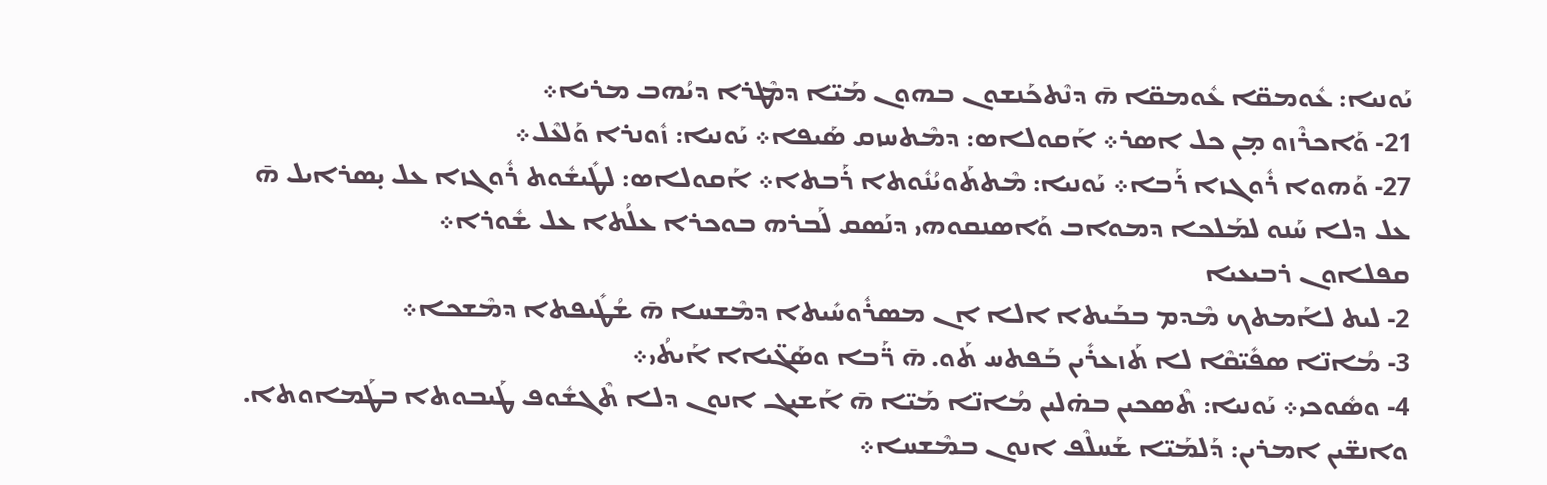ܝܰܘܢܝܐ: ܥܽܘܡܩ̈ܐ ܥܽܘܡܩ̈ܐ ܗ̄ ܕܢܶܬܟܰܢܫܘܢ ܒܗܘܢ ܡܰܝ̈ܐ ܕܡܶܛܪܐ ܕܝܳܗܒ ܡܪܝܐ܀
21- ܘܰܐܟܪܶܙܘ ܡ̣ܢ ܟܠ ܐܣܪ܀ ܐܰܩܘܠܐܣ: ܕܡܶܬܚܙܩ ܣܰܝܦܐ܀ ܝܰܘܢܝܐ: ܙܽܘܢܪܐ ܘܰܠܥܶܠ܀
27- ܘܰܗܘܐ ܪܽܘܓܙܐ ܪܰܒܐ܀ ܝܰܘܢܝܐ: ܡܶܬܬܰܘܝܳܢܽܘܬܐ ܪܰܒܬܐ܀ ܐܰܩܘܠܐܣ: ܠܛܺܝܫܽܘܬ ܪܽܘܓܙܐ ܥܠ ܝ̣ܣܪܐܝܠ ܗ̄ ܥܠ ܕܠܐ ܚܰܢܘ ܠܡܰܠܟܐ ܕܡܘܐܒ ܘܰܐܣܢܩܘܗܝ ܕܢܰܣܩ ܠܰܒܪܗ ܒܘܟܪܐ ܥܠܳܬܐ ܥܠ ܫܽܘܪܐ܀
ܩܦܠܐܘܢ ܪܒܝܥܝܐ
2- ܠܝܬ ܠܐܰܡܬܟ ܡܶܕܡ ܒܒܰܝܬܐ ܐܠܐ ܐܢ ܡܣܪܽܘܚܺܝܬܐ ܕܡܶܫܚܐ ܗ̄ ܫܳܛܺܝܦܬܐ ܕܡܶܫܟܐ܀
3- ܡܳܐܢ̈ܐ ܣܦܺܝ̈ܩܶܐ ܠܐ ܬܰܙܥܪܺܝܢ ܒܰܦܬܚ ܬܰܘ. ܗ̄ ܪ̈ܰܒܐ ܘܣܰܓ̈ܝܐܐ ܐܰܝܬܳܝ܀
4- ܘܣܽܘܟܝ܀ ܝܰܘܢܝܐ: ܬܶܣܟܝܢ ܒܗ̇ܠܝܢ ܡܳܐܢ̈ܐ ܡܰܝ̈ܐ ܗ̄ ܐܰܫܝܓ ܐܢܘܢ ܕܠܐ ܬܶܓܫܽܘܦ ܛܰܝܒܘܬܐ ܒܛܰܡܐܘܬܐ. ܘܐܢܫ̈ܝܢ ܐܡܪܝܢ: ܕܰܠܡܰܝ̈ܐ ܫܰܚܠܶܦ ܐܢܘܢ ܒܡܶܫܚܐ܀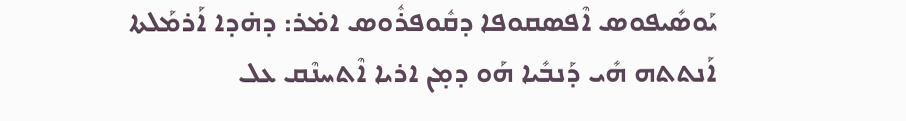ܝܰܘܣܺܝܦܘܣ ܐܶܦܣܩܘܦܐ ܕܩܽܘܦܪܽܘܣ ܐܡ̇ܪ: ܕܗ̇ܕܐ ܐܰܪܡܰܠܬܐ ܐܰܢܬܬܗ ܗܺܝ ܕܰܢܒܺܝܐ ܗܰܘ ܕܡ̣ܢ ܐܪܝܐ ܐܶܬܚܢܶܩ ܥܠ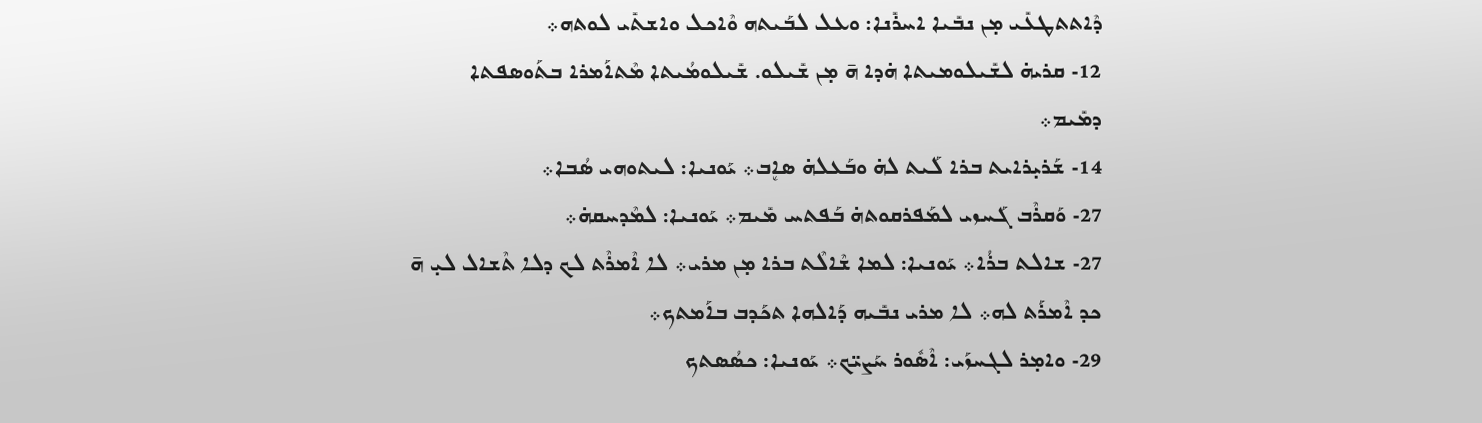ܕܶܐܬܬܛܥܺܝ ܡ̣ܢ ܢܒܺܝܐ ܐܚܪܺܢܐ: ܘܥܠ ܠܒܰܝܬܗ ܘܶܐܟܠ ܘܐܫܬܺܝ ܠܘܬܗ܀
12- ܩܪܝܗ̇ ܠܫܺܝܠܘܡܝܬܐ ܗ̇ܕܐ ܗ̄ ܡ̣ܢ ܫܺܝܠܘ. ܫܺܝܠܘܡܳܝܬܐ ܡܶܬܐܰܡܪܐ ܒܬܰܘܣܦܬܐ ܕܡܺܝܡ܀
14- ܫܰܪܝ̣ܪܐܝܬ ܒܪܐ ܠܰܝܬ ܠܗ̇ ܘܒܰܥܠܗ̇ ܣܐܷܒ܀ ܝܰܘܢܝܐ: ܠܝܬܘܗܝ ܣܳܒܐ܀
27- ܘܰܩܪܶܒ ܓܰܚܙܝ ܠܡܰܦܪܩܘܬܗ̇ ܒܰܦܬܚ ܡܺܝܡ܀ ܝܰܘܢܝܐ: ܠܡܶܕܚܩܗ̇܀
27- ܫܐܠܬ ܒܪܳܐ܀ ܝܰܘܢܝܐ: ܠܡܐ ܫܶܐܠܶܬ ܒܪܐ ܡ̣ܢ ܡܪܝ܀ ܠܐ ܐܶܡܪܶܬ ܠܟ ܕܠܐ ܬܶܫܐܠ ܠܝ̣ ܗ̄ ܟܕ ܐܶܡܪܰܬ ܠܗ܀ ܠܐ ܡܪܝ ܢܒܺܝܗ ܕܰܐܠܗܐ ܬܟܰܕܒ ܒܐܰܡܬܟ܀
29- ܘܐܡ̣ܪ ܠܓܚܙܰܝ: ܐܶܣܽܘܪ ܚܰܨܝ̈ܟ܀ ܝܰܘܢܝܐ: ܟܣܳܣܬܟ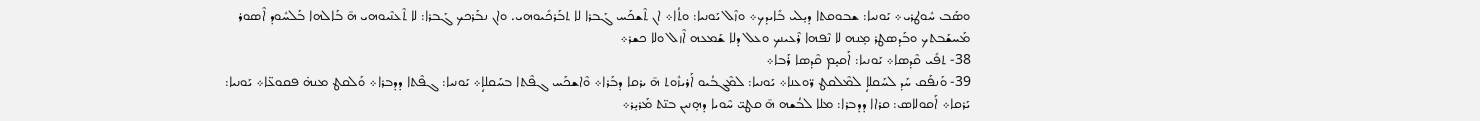ܘܣܰܒ ܚܽܘܛܪܝ܀ ܝܰܘܢܝܐ: ܫܒܘܩܬܐ ܕܝ̣ܠܝ ܒܺܐܝܕܟ܀ ܘܙܶܠ ܝܰܘܢܝܐ: ܘܬܳܐ܀ ܐܢ ܬܶܫܟܰܚ ܓܰܒܪܐ ܠܐ ܬܒܰܪܟܺܝܘܗܝ. ܘܐܢ ܢܒܰܪܟܟ ܓܰܒܪܐ: ܠܐ ܬܶܥܢܶܝܘܗܝ ܗ̄ ܒܰܐܠܗܐ ܒܰܠܚܽܘܕ ܐܶܣܘܪ ܡܰܚܫܰܒܬܟ ܘܒܰܕܣܛܪ ܡ̣ܢܗ ܠܐ ܢܶܦܗܐ ܪܶܥܝܢܟ ܘܥܠ ܕܠܐ ܫܰܡܥܗ ܐܶܙܠ ܘܠܐ ܟܫܪ܀
38- ܬܦܺܝ ܩܶܕܣܐ܀ ܝܰܘܢܝܐ: ܐܰܩܝ̣ܡ ܩܶܕܣܐ ܪܰܒܐ܀
39- ܘܰܢܦܰܩ ܚܰܕ ܠܚܰܩܠܐܴ ܠܡܶܠܩܛ ܪ̈ܘܥܢܐ܀ ܝܰܘܢܝܐ: ܠܡܶܓܒܳܝܘ ܐܰܪܝܙܽܘܬ ܗ̄ ܝܪܩܐ ܕܒܰܪܐ܀ ܘܶܐܫܟܰܚ ܓܦܶܬܐ ܒܚܰܩܠܐܴ܀ ܝܰܘܢܝܐ: ܓܦܶܬܐ ܕܕܒܪܐ܀ ܘܰܠܩܛ ܡܢܗ̇ ܦܩܘܥ̈ܐ܀ ܝܰܘܢܝܐ: ܝܰܪܩܐ܀ ܐܰܩܘܠܐܣ: ܩܪܐܐ ܕܕܒܪܐ: ܡܠܐ ܠܒܳܫܗ ܗ̄ ܩܛܝ̈ ܚܶܘܝܐ ܕܗ̣ܢܝܢ ܒܢ̈ܬ ܡܰܪܝ̣ܪ܀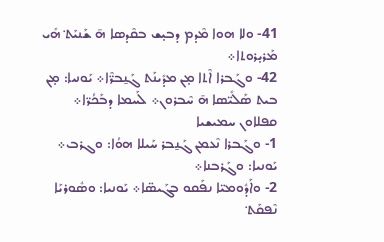41- ܘܠܐ ܗܘܐ ܡܶܕܡ ܕܒܝ̣ܫ ܒܩܶܕܣܐ ܗ̄ ܫܰܢܝܰܬ݀ ܗܺܝ ܡܰܪܝ̣ܪܘܬܐ܀
42- ܘܓܰܒܪܐ ܐܶܬܐ ܡ̣ܢ ܡܕܺܝܢܰܬ ܓܰܢ̱ܒܪ̈ܶܐ܀ ܝܰܘܢܝܐ: ܡ̣ܢ ܒܝܬ ܣܰܠܺܝ̈ܣܐ ܗ̄ ܚܶܒܪܘܢ܀ ܠܰܚܡܐ ܕܒܰܟܳܪ̈ܐ܀
ܩܦܠܐܘܢ ܚܡܝܫܝܐ
1- ܘܓܰܒܪܐ ܢܶܥܡܢ ܓܰܢ̱ܒܪ ܚܰܝܠܐ ܗܘܳܐ: ܘܓܪܒ܀ ܝܰܘܢܝܐ: ܘܓܰܪܒܢܐ܀
2- ܘܐܰܕܽܘܡܝ̈ܐ ܢܦܰܩܘ ܒܓܰܝܣ̈ܐ܀ ܝܰܘܢܝܐ: ܘܣܽܘܪܝܰܐ ܢܶܦܩܰܬ݀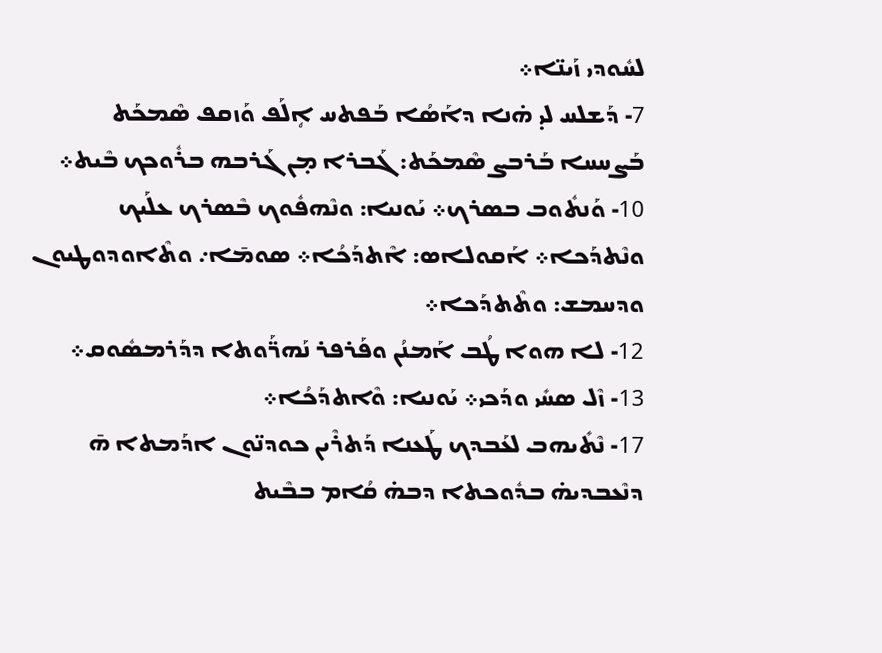ܠܚܽܘܕܝ ܙܰܝܢ̈ܐ܀
7- ܕܰܫܠܚ ܠܝ̣ ܗ̇ܢܐ ܕܐܰܣܳܐ ܒܰܦܬܚ ܐܴܠܰܦ ܘܰܙܩܦ ܣܶܡܟܰܬ ܒܰܨܚܚܐ ܒܰܪܒܨ ܣܶܡܟܰܬ: ܓܰܒܪܐ ܡ̣ܢ ܓܰܪܒܗ ܒܪܽܘܟܟ ܒܶܝܬ܀
10- ܘܰܢܬܽܘܒ ܒܣܪܟ܀ ܝܰܘܢܝܐ: ܘܢܶܗܦܽܘܟ ܒܶܣܪܟ ܥܠܰܝܟ ܘܢܶܬܕܰܟܐ܀ ܐܰܩܘܠܐܣ: ܐܶܬܕܰܟܳܐ܀ ܣܘܡ̄ܐ܇ ܘܬܶܐܘܕܘܛܝܘܢ ܘܕܚܡܫ: ܘܬܶܬܕܰܟܐ܀
12- ܠܐ ܗܘܐ ܛܳܒ ܐܰܡܢܳܢ ܘܦܰܪܦܪ ܢܰܗܪ̈ܰܘܬܐ ܕܕܰܪܡܣܽܘܩ܀
13- ܙܶܠ ܣܚܺܝ ܘܕܰܟܝ܀ ܝܰܘܢܝܐ: ܘܶܐܬܕܰܟܳܐ܀
17- ܢܶܬܺܝܗܒ ܠܥܰܒܕܟ ܛܰܥܢܐ ܕܰܬܪܶܝܢ ܟܘܕܢ̈ܘܢ ܐܕܰܡܬܐ ܗ̄ ܕܢܶܥܒܕܝܗ̇ ܒܕܽܘܟܬܐ ܕܒܗ̇ ܩܳܐܡ ܒܒܶܝܬ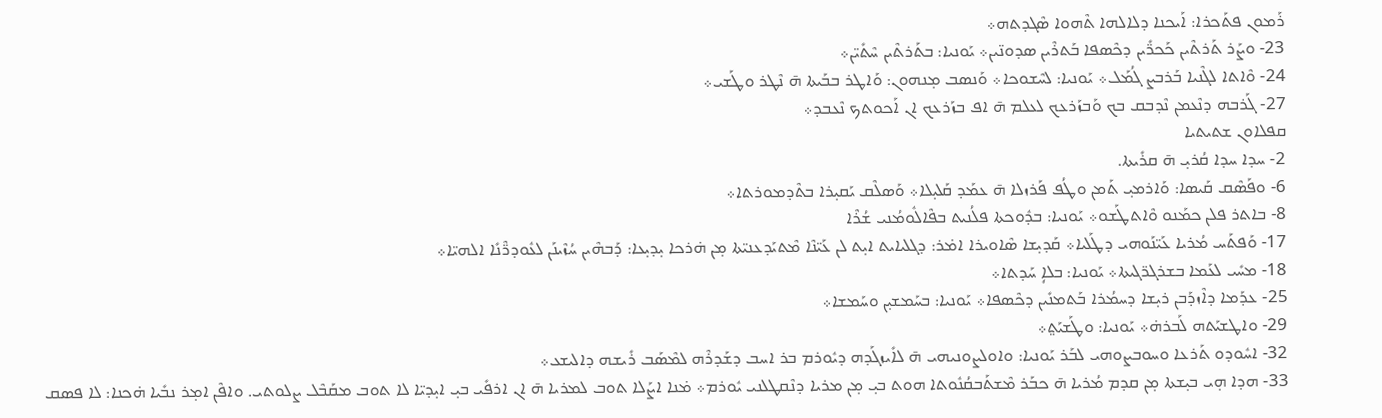ܪܰܡܘܢ ܦܬܰܟܪܐ: ܐܰܝܟܢܐ ܕܠܐܠܗܐ ܬܶܗܘܐ ܣܶܓܕܬܗ܀
23- ܘܨܰܪ ܬܰܪܬܶܝܢ ܟܰܟܪ̈ܺܝܢ ܕܟܶܣܦܐ ܒܰܬܪܶܝܢ ܣܕܘܢ̈ܝܢ܀ ܝܰܘܢܝܐ: ܒܬܰܪܬܶܝܢ ܚܶܬܺܝ̈ܢ܀
24- ܘܶܐܬܐ ܠܓܶܢܝܐ ܒܰܪܒܨ ܓܳܡܰܠ܀ ܝܰܘܢܝܐ: ܠܚܶܫܘܟܐ܀ ܘܰܢܣܒ ܡ̣ܢܗܘܢ: ܘܰܐܛܪ ܒܒܰܝܬܐ ܗ̄ ܢܶܛܪ ܘܛܰܫܝ܀
27- ܓܰܪܒܗ ܕܢܶܥܡܢ ܢܶܕܒܩ ܒܟ ܘܰܒܙܰܪܥܟ ܠܥܠܡ ܗ̄ ܐܦ ܒܙܰܪܥܟ ܐܢ ܐܰܟܘܬܟ ܢܶܥܒܕ܀
ܩܦܠܐܘܢ ܫܬܝܬܝܐ
2- ܚܕܐ ܚܕܐ ܩܳܪܝ̣ ܗ̄ ܩܪܺܝܬܐ.
6- ܘܦܰܣܶܩ ܩܰܝܣܐ: ܘܰܐܪܡܝ̣ ܬܰܡܢ ܘܛܳܦ ܦܰܪܙܠܐ ܗ̄ ܥܡܰܕ ܩܰܠܝ̣ܠܐ܀ ܘܰܣܠܶܩ ܝܰܩܝ̣ܪܐ ܒܬܶܕܡܘܪܬܐ܀
8- ܒܐܬܪ ܦܠܢ ܟܡܰܢܘ ܘܶܐܬܛܰܫܘ܀ ܝܰܘܢܝܐ: ܒܕܽܘܟܬܐ ܦܠܳܢܝܬ ܒܦܶܐܠܽܘܡܳܢܝ ܫܳܪܶܐ
17- ܘܰܦܬܰܚ ܡܳܪܝܐ ܥܰܝ̈ܢܰܘܗܝ ܕܛܰܠܝܐ܀ ܩܰܕܝ̣ܫܐ ܣܶܐܘܝܪܐ ܐܡ̇ܪ: ܕܓܠܝܐܝܬ ܐܝ̣ܬ ܠܢ ܥܰܝ̈ܢܶܐ ܡܶܬܝܰܕܥܢܝ̈ܬܐ ܡ̣ܢ ܗ̇ܪܟܐ ܝ̣ܕܝ̣ܥܐ: ܕܰܒܗܶܝܢ ܚܳܙܶܝܢܰܢ ܠܥܽܘܕܪ̈ܶܢܺܐ ܐܠܗܝ̈ܐ܀
18- ܡܚܺܝ ܠܥܰܡܐ ܒܫܪܓܪ̈ܓܝܬܐ܀ ܝܰܘܢܝܐ: ܒܠܐܴ ܚܰܕܬܐ܀
25- ܥܕܰܡܐ ܕܐܶܙܕܰܒܢ ܪܝ̣ܫܐ ܕܚܡܳܪܐ ܒܰܬܡܢܺܝܢ ܕܟܶܣܦܐ܀ ܝܰܘܢܝܐ: ܒܚܰܡܫܝ̣ܢ ܘܚܰܡܫܐ܀
29- ܘܐܛܫܝܰܬܗ ܠܰܒܪܗ̇܀ ܝܰܘܢܝܐ: ܘܛܰܫܝܰܬ݀܀
32- ܐܚܽܘܕܘ ܬܰܪܥܐ ܘܚܘܒܨܘܗܝ ܠܒܰܪ ܝܰܘܢܝܐ: ܘܐܘܠܨܘܢܝܗܝ ܗ̄ ܠܐܺܝܙܓܰܕܗ ܕܝܽܘܪܡ ܒܪ ܐܚܒ ܕܫܰܕܪܶܗ ܠܡܶܣܰܒ ܪܺܝܫܗ ܕܐܠܝܫܥ܀
33- ܗܕܐ ܗ̣ܝ ܒܝ̣ܫܬܐ ܡ̣ܢ ܩܕܡ ܡܳܪܝܐ ܗ̄ ܟܒܰܪ ܡܶܫܬܰܒܩܳܢܽܘܬܐ ܗܘܬ ܒܝ̣ ܡ̣ܢ ܡܪܝܐ ܕܢܶܩܛܠܢܝ ܝܽܘܪܡ܀ ܡ̇ܢܐ ܐܨܰܠܐ ܬܘܒ ܠܡܪܝܐ ܗ̄ ܐܢ ܐܪܦܺܝ ܒܝ̣ ܐܝ̣ܕܝ̈ܐ ܠܐ ܬܘܒ ܡܩܰܒܶܠ ܨܠܘܬܝ. ܘܐܦܶܢ ܐܡ̣ܪ ܢܒܺܝܐ ܗ̇ܟܢܐ: ܠܐ ܦܣܩ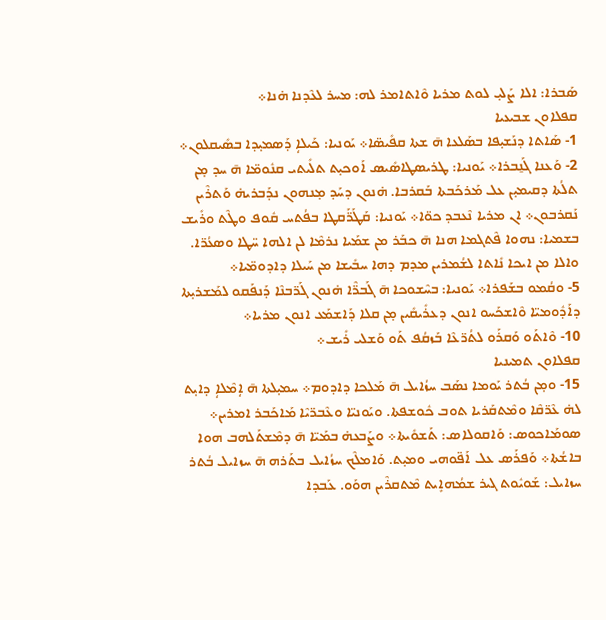ܣܰܒܪܐ: ܐܠܐ ܨܰܠܝ̣ ܠܘܬ ܡܪܝܐ ܘܶܐܬܐܡܪ ܠܗ: ܡܚܪ ܠܥܶܕܢܐ ܗ̇ܢܐ܀
ܩܦܠܐܘܢ ܫܒܝܥܝܐ
1- ܣܰܐܬܐ ܕܢܰܫܝ̣ܦܐ ܒܣܰܠܥܐ ܗ̄ ܫܬܐ ܩܦܺܝܣ̈ܐ܀ ܝܰܘܢܝܐ: ܟܰܝܠܐܴ ܕܰܣܡܝ̣ܕܐ ܒܣܺܝܩܠܘܢ܀
2- ܘܰܥܢܐ ܓܰܢ̱ܒܪܐ܀ ܝܰܘܢܝܐ: ܛܪܝܣܛܐܣܺܝܣ ܐܰܘܟܝ̣ܬ ܬܠܺܝܬܝ ܩܢܽܘܡ̈ܐ ܗ̄ ܚܕ ܡ̣ܢ ܬܠܳܬܐ ܕܩܝܡܝ̣ܢ ܥܠ ܡܰܪܟܰܒܬܐ ܒܰܩܪܒܐ. ܗ̇ܢܘܢ ܕܚܰܕ ܡ̣ܢܗܘܢ ܢܕܰܒܪܝܗ̇ ܘܰܬܪܶܝܢ ܢܰܩܪܒܘܢ܀ ܐܢ ܡܪܝܐ ܢܶܥܒܕ ܟܘ̈ܐ܀ ܝܰܘܢܝܐ: ܩܰܛܰܪ̈ܰܩܛܐ ܒܦܳܬܚ ܩܽܘܦ ܘܛܶܬ ܘܪܺܝܫ ܒܫܡܝܐ: ܢܗܘܐ ܦܶܬܓܡܐ ܗܢܐ ܗ̄ ܟܒܰܪ ܡܢ ܫܡܰܝܐ ܢܪܡܶܐ ܠܢ ܐܠܗܐ ܚ̈ܛܐ ܘܣܥܳܪ̈ܐ. ܘܐܠܐ ܡܢ ܐܝܟܐ ܢܺܐܬܐ ܠܫܳܡܪܝܢ ܡܕܡ ܕܗܐ ܚܒܺܝܫܐ ܡܢ ܚܰܝܠܐ ܕܐܕܘܡ̈ܝܐ܀
5- ܘܩܳܡܘ ܒܫܰܦܪܐ܀ ܝܰܘܢܝܐ: ܒܚܶܫܘܟܐ ܗ̄ ܓܰܒܪ̈ܶܐ ܗ̇ܢܘܢ ܓܰܪ̈ܒܢܶܐ ܕܰܢܦܰܩܘ ܠܡܰܫܪܝ̣ܬܐ ܕܐܰܕܽܘܡܝ̈ܐ ܘܶܐܫܟܰܚܘ ܐܢܘܢ ܕܥܪܺܝܩܺܝܢ ܡ̣ܢ ܩܠܐ ܕܰܐܫܡܰܥ ܐܢܘܢ ܡܪܝܐ܀
10- ܘܶܐܬܰܘ ܘܰܩܪܰܘ ܠܬܳܪ̈ܥܶܐ ܒܰܙܩܳܦ ܬܰܘ ܘܰܫܠܝ ܪܺܝܫ܀
ܩܦܠܐܘܢ ܬܡܝܢܝܐ
15- ܘܡ̣ܢ ܒܳܬܪ ܝܰܘܡܐ ܢܣܰܒ ܚܙܳܐܝܠ ܗ̄ ܡܰܠܟܐ ܕܐܕܘܡ܀ ܚܡܝ̣ܠܬܐ ܗ̄ ܐܴܡܶܠܐܴ ܕܐܝ̣ܬ ܠܗ̇ ܥܶܪ̈ܩܶܐ ܘܡܶܬܩܰܪܝܐ ܬܘܒ ܟܽܘܫܦܬܐ. ܘܝܰܘܢܝ̈ܐ ܘܥܶܒܪ̈ܝܶܐ ܡܰܐܟܰܒܪ ܐܡܪܝܢ܀ ܣܘܡܰܐܟܘܣ: ܘܰܐܩܘܠܐܣ: ܬܰܫܘܺܝܬܐ܀ ܘܨܰܒܥܗ̇ ܒܡܰܝ̈ܐ ܗ̄ ܕܡܶܫܬܰܠܗܒ ܗܘܐ ܒܐܫܳܬܐ܀ ܘܰܦܪܰܣ ܥܠ ܐܰܦ̈ܘܗܝ ܘܡܝ̣ܬ. ܘܰܐܡܠܶܟ ܚܙܳܐܝܠ ܒܬܰܪܗ ܗ̄ ܚܙܐܝܠ ܒܳܬܪ ܚܙܐܝܠ: ܫܰܘܝܽܘܬ ܓܝܪ ܫܡܳܗܐܻܝܬ ܡܶܬܩܪܶܝܢ ܗܘܰܘ. ܥܰܒܕܐ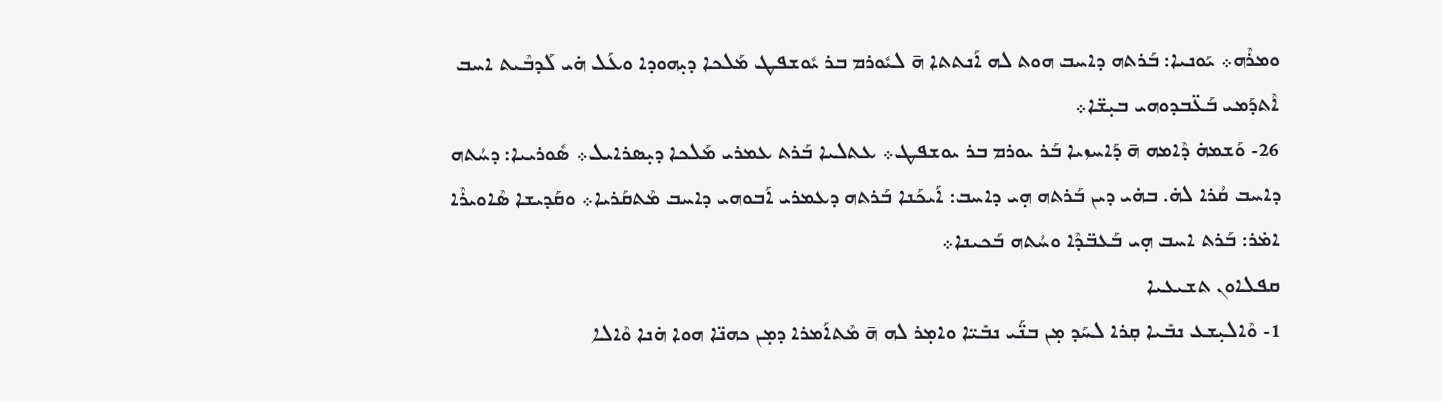ܘܡܪܶܗ܀ ܝܰܘܢܝܐ: ܒܰܪܬܗ ܕܐܚܒ ܗܘܬ ܠܗ ܐܰܢܬܬܐ ܗ̄ ܠܝܽܘܪܡ ܒܪ ܝܽܘܫܦܛ ܡܰܠܟܐ ܕܝ̣ܗܘܕܐ ܘܥܰܠ ܗ̇ܝ ܠܰܕܒܶܝܬ ܐܚܒ ܐܶܬܕܰܡܝ ܒܰܥ̈ܒܕܘܗܝ ܒܝ̣ܫ̈ܐ܀
26- ܘܰܫܡܗ̇ ܕܶܐܡܗ ܗ̄ ܕܰܐܚܙܝܐ ܒܰܪ ܝܘܪܡ ܒܪ ܝܘܫܦܛ܀ ܥܬܠܝܐ ܒܰܪܬ ܥܡܪܝ ܡܰܠܟܐ ܕܝ̣ܣܪܐܝܠ܀ ܣܽܘܪܝܝܐ: ܕܚܳܬܗ ܕܐܚܒ ܩܳܪܐ ܠܗ̇. ܒܗ̇ܝ ܕܝܢ ܒܰܪܬܗ ܗ̣ܝ ܕܐܚܒ: ܐܰܝܟܰܢܐ ܒܰܪܬܗ ܕܥܡܪܝ ܐܰܒܘܗܝ ܕܐܚܒ ܡܶܬܩܰܪܝܐ܀ ܘܩܰܕܝܫܐ ܣܶܐܘܝܪܶܐ ܐܡ̇ܪ: ܒܰܪܬ ܐܚܒ ܗ̣ܝ ܒܰܥܒ̈ܕܶܐ ܘܚܳܬܗ ܒܰܟܝܢܐ܀
ܩܦܠܐܘܢ ܬܫܝܥܝܐ
1- ܘܶܐܠܝ̣ܫܥ ܢܒܺܝܐ ܩ݂ܪܐ ܠܚܰܕ ܡ̣ܢ ܒܢ̈ܰܝ ܢܒܺܝ̈ܐ ܘܐܡ̣ܪ ܠܗ ܗ̄ ܡܶܬܐܰܡܪܐ ܕܡ̣ܢ ܟܗܢ̈ܐ ܗܘܐ ܗ̇ܢܐ ܘܶܐܠܐ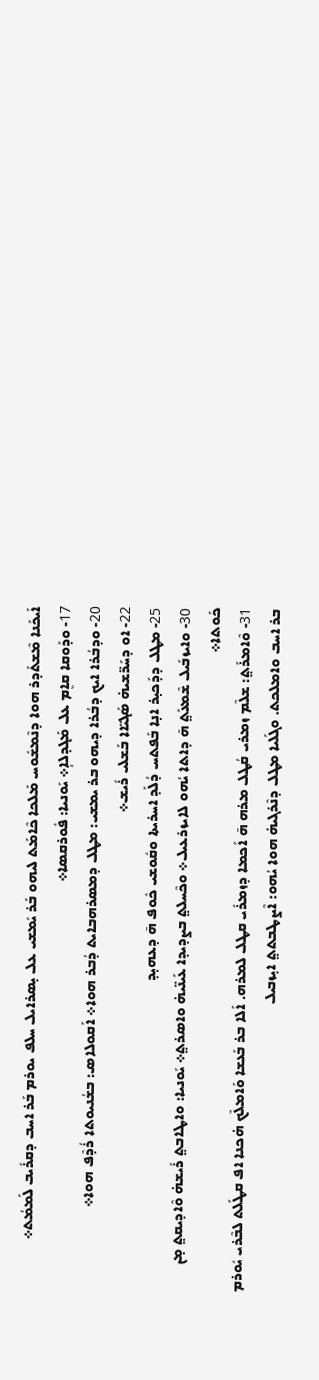ܐܰܝܟܰܢܐ ܡܶܫܬܰܕܪ ܗܘܐ ܕܢܶܡܫܽܘܚ ܡܰܠܟܐ ܟܶܐܡܰܬ ܠܝܗܘ ܒܰܪ ܝܰܡܫܝ ܥܠ ܝ̣ܣܪܐܝܠ ܚܠܦ ܝܘܪܡ ܒܰܪ ܐܚܒ ܕܩܪܺܝܒ ܠܰܡܡܳܬ܀
17- ܘܕܰܘܩܐ ܩܐܷܡ ܥܠ ܡܰܓܕܠܐܴ܀ ܝܰܘܢܝܐ: ܦܽܘܪܩܣܐ܀
20- ܘܕܒܳܪܐ ܐܝܟ ܕܒܳܪܐ ܕܝܗܘ ܒܪ ܝܡܫܝ: ܡܛܠ ܕܡܣܪܗܒܐܝܬ ܕܳܒܪ ܗܘܐ܀ ܐܰܩܘܠܐܣ: ܒܫܳܢܝܘܬܐ ܪܳܕܶܦ ܗܘܐ܀
22- ܐܘ ܕܚܰܪ̈ܫܝܗ̇ ܣܰܓܝ̈ܐܐ ܒܰܫܠܝ ܪܺܝܫ܀
25- ܡܛܠ ܕܕܰܟܝ̣ܪ ܐܢ̣ܐ ܒܰܦܬܚ ܕܳܠܰܕ ܐܚܪܝܬܐ ܘܩܽܘܫܝ ܟܽܘܦ ܗ̄ ܕܥܗܝ̣ܕ
30- ܘܐܝܙܒܺܝܠ ܫܶܡܥܰܬ݀ ܗ̄ ܕܐܬܐ ܝܳܗܘ ܠܐܝܙܪܥܝܠ܀ ܘܟܶܚܠܬ݀ ܒܨܕܝܕܐ ܥܰܝܢ̈ܝܗ̇ ܘܐܣܪܬ݀܀ ܝܰܘܢܝܐ: ܘܐܛܐܒܬ݀ ܪܺܝܫܗ̇ ܘܶܐܕܝܩܬ݀ ܡ̣ܢ ܟܰܘܬܐ܀
31- ܘܶܐܡܪܰܬ݀: ܫܠܶܡ ܙܡܪܝ ܩܳܛܠ ܡܪܗ ܗ̄ ܐܰܟܡܐ ܕܙܡܪܺܝ ܩܛܠ ܠܡܪܗ. ܐܰܠܐ ܒܪ ܒܰܥܫܐ ܘܰܐܡܠܶܟ ܗ̇ܟܢܐ ܐܦ ܩܛܰܠܬ ܠܒܶܪܝ ܝܽܘܪܡ ܒܪ ܐܚܒ ܘܐܡܠܟܬ. ܘܓܰܠܝܐ ܡܛܠ ܕܢܶܪܓܝܗ̇ ܗܘܐ ܝܳܗܘ: ܐܶܨܛܒܬܬ݀ ܐܝ̣ܙܒܝܠ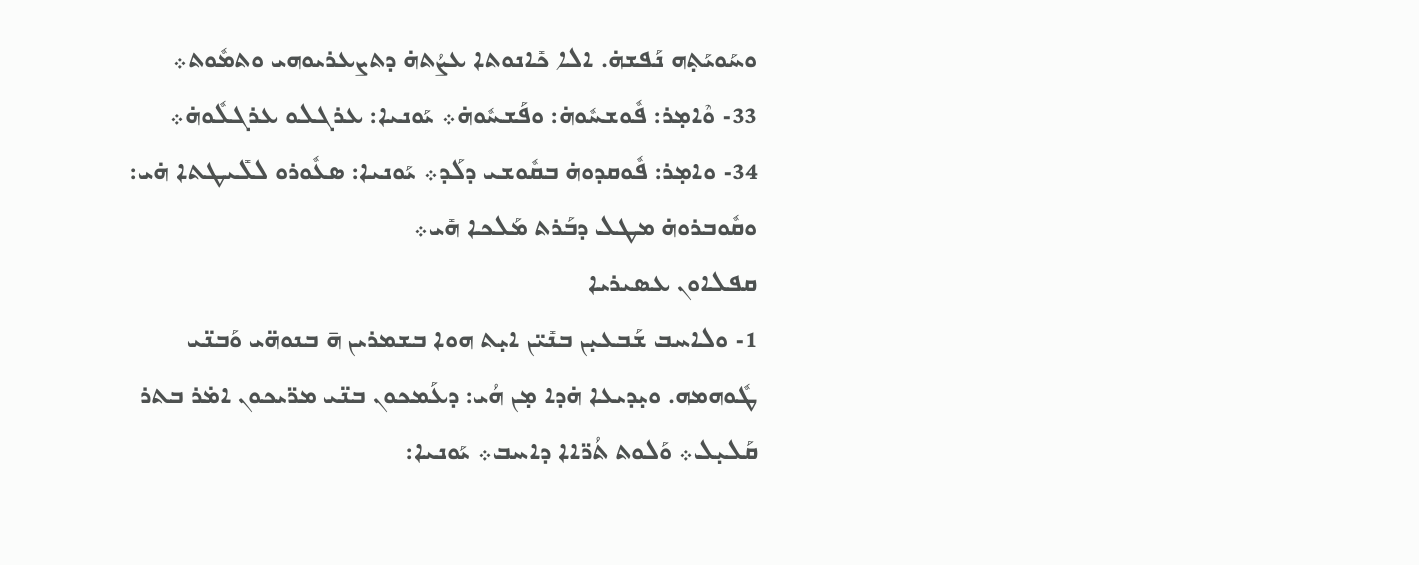ܘܚܰܘܝܰܬ̣ܗ ܢܰܦܫܗ̇. ܐܠܐ ܟܺܐܢܘܬܐ ܥܨܳܬܗ̇ ܕܬܨܥܪܝܘܗܝ ܘܬܡܽܘܬ܀
33- ܘܶܐܡ̣ܪ: ܦܽܘܫܚܽܘܗ̇: ܘܦܰܫܚܽܘܗ̇܀ ܝܰܘܢܝܐ: ܥܪܓܠܘ ܥܪܓܠܽܘܗ̇܀
34- ܘܐܡ̣ܪ: ܦܽܘܩܕܘܗ̇ ܒܩܽܘܫܝ ܕܠܰܕ܀ ܝܰܘܢܝܐ: ܣܥܽܘܪܘ ܠܠܺܝܛܬܐ ܗ̇ܝ: ܘܩܽܘܒܪܘܗ̇ ܡܛܠ ܕܒܰܪܬ ܡܰܠܟܐ ܗܺܝ܀
ܩܦܠܐܘܢ ܥܣܝܪܝܐ
1- ܘܠܐܚܒ ܫܰܒܥܝ̣ܢ ܒܢܺܝ̈ܢ ܐܝ̣ܬ ܗܘܐ ܒܫܡܪܝܢ ܗ̄ ܒܢܘܗ̈ܝ ܘܰܒܢ̈ܝ ܛܽܘܗܡܗ. ܘܝ̣ܕܝܥܐ ܗ̇ܕܐ ܡ̣ܢ ܗܳܝ: ܕܥܰܡܟܘܢ ܒܢ̈ܝ ܡܪ̈ܝܟܘܢ ܐܡ̇ܪ ܒܬܪ ܩܰܠܝ̣ܠ܀ ܘܰܠܘܬ ܬܳܪ̈ܐܐ ܕܐܚܒ܀ ܝܰܘܢܝܐ: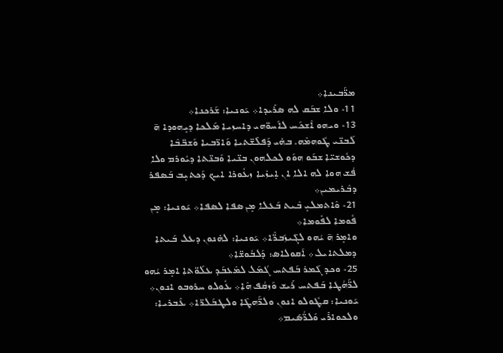ܡܪ̈ܰܒܝܢܐ܀
11- ܘܠܐ ܫܒܰܩ ܠܗ ܣܪܺܝܕܐ܀ ܝܰܘܢܝܐ: ܫܰܪܟܢܐ܀
13- ܘܝܗܘ ܐܶܫܟܰܚ ܠܐܰܚܘ̈ܗܝ ܕܐܚܙܝܐ ܡܰܠܟܐ ܕܝ̣ܗܘܕܐ ܗ̄ ܠܰܒܢ̈ܝ ܛܽܘܗܡܶܗ. ܒܗ̇ܝ ܕܰܦܠܶܫ̈ܬܝܐ ܘܰܐܪ̈ܒܝܐ ܘܰܫܒ̈ܒܶܐ ܕܟܽܘܫܝ̈ܐ ܫܒܰܘ ܗܘܰܘ ܠܟܠܗܘܢ ܒܢ̈ܝܐ ܘܰܒܢ̈ܬܐ ܕܝܽܘܪܡ ܘܠܐ ܦܳܫ ܗܘܐ ܠܗ ܐܠܐ ܐܢ ܐܻܝܙܺܝܐ ܙܥܽܘܪܐ ܐܝܟ ܕܰܟܬܝ̣ܒ ܒܰܣܦܪ ܕܒܶܪܝܡܝܢ܀
21- ܘܶܐܬܡܠܝ̣ ܒܶܝܬ ܒܰܥܠܐ ܡ̣ܢ ܣܦܐ ܠܣܦܐ܀ ܝܰܘܢܝܐ: ܡ̣ܢ ܦܽܘܡܐ ܠܦܽܘܡܐ܀
ܘܐܡ̣ܪ ܗ̄ ܝܳܗܘ ܠܓܺܝܙܰܒܪ̈ܶܐ܀ ܝܰܘܢܝܐ: ܠܗ̇ܢܘܢ ܕܥܠ ܒܰܝܬܐ ܕܡܠܬܐܝܠ܀ ܐܰܩܘܠܐܣ: ܕܰܠܒܽܘܫ̈ܐ܀
25- ܘܟܕ ܓܰܡܪ ܒܰܦܬܚ ܓܳܡܰܠ ܠܡܶܥܒܰܕ ܥܠܰܘ̈ܬܐ ܐܡ̣ܪ ܝܳܗܘ ܠܪ̈ܰܗܳܛܐ ܒܰܦܬܚ ܪܺܝܫ ܘܰܙܩܳܦ ܗܶܐ܀ ܥܽܘܠܘ ܚܪܘܒܘ ܐܢܘܢ܀ ܝܰܘܢܝܐ: ܩܛܽܘܠܘ ܐܢܘܢ ܘܠܪ̈ܰܗܛܶܐ ܘܠܛܒܰܠܪ̈ܐ܀ ܥܶܒܪܝܐ: ܘܠܟܘܐܪܺܝ ܘܰܠܪ̈ܳܣܺܝܡ܀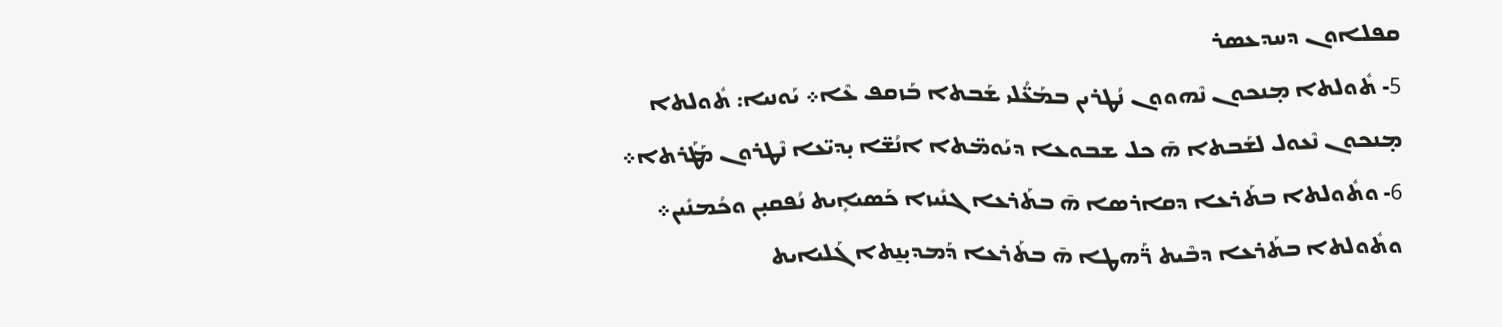ܩܦܠܐܘܢ ܕܚܕܥܣܪ
5- ܬܽܘܠܬܐ ܡ̣ܢܟܘܢ ܢܶܗܘܘܢ ܢܳܛܪܝܢ ܒܡܰܥ̈ܳܠܝ ܫܰܒܬܐ ܒܰܙܩܦ ܥܶܐ܀ ܝܰܘܢܝܐ: ܬܽܘܠܬܐ ܡ̣ܢܟܘܢ ܢܶܥܘܠ ܠܫܰܒܬܐ ܗ̄ ܟܠ ܫܒܘܥܐ ܕܝܰܘܡ̈ܬܐ ܐܢܳܫ̈ܐ ܝ̣ܕܝ̈ܥܐ ܢܶܛܪܘܢ ܡܰܛܰܪܬܐ܀
6- ܘܬܽܘܠܬܐ ܒܬܰܪܥܐ ܕܩܐܪܣܐ ܗ̄ ܒܬܰܪܥܐ ܓܢܺܝܙܐ ܟܰܣܝܐܻܝܬ ܢܳܦܩܝ̣ܢ ܘܟܳܡܢܺܝܢ܀ ܘܬܽܘܠܬܐ ܒܬܰܪܥܐ ܕܒܶܝܬ ܪ̈ܰܗܛܐ ܗ̄ ܒܬܰܪܥܐ ܕܰܡܕܝ̣ܢ̱ܬܐ ܓܰܠܝܐܝܬ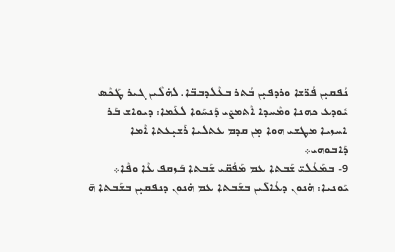ܢܳܦܩܝ̣ܢ ܦܳܪ̈ܫܐ ܘܪܕܦܝ̣ܢ ܒܳܬܪ ܒܥܶܠܕܒܒ̈ܐ. ܠܗ̇ܠܶܝܢ ܓܝܪ ܛܰܟܶܣ ܝܽܘܕܥ ܟܗܢܐ ܘܡܶܚܕܐ ܐܶܬܡܨܺܝ ܕܰܢܚܰܘܐ ܠܥܰܡܐ: ܕܝܘܐܫ ܒܰܪ ܐܚܙܝܐ ܡܛܫܝ ܗܘܐ ܡ̣ܢ ܩܕܡ ܥܬܠܝܐ ܪܰܫܝ̣ܥܬܐ ܐܶܡܐ ܕܰܐܒܘܗܝ܀
9- ܒܡܰܥܳܠܝ̈ ܫܰܒܬܐ ܥܡ ܡܰܦܳܩ̈ܝ ܫܰܒܬܐ ܒܰܙܩܦ ܥܶܐ ܘܦܶܐ܀ ܝܰܘܢܝܐ: ܗ̇ܢܘܢ ܕܥܳܐܠܺܝܢ ܒܫܰܒܬܐ ܥܡ ܗ̇ܢܘܢ ܕܢܦܩܝ̣ܢ ܒܫܰܒܬܐ ܗ̄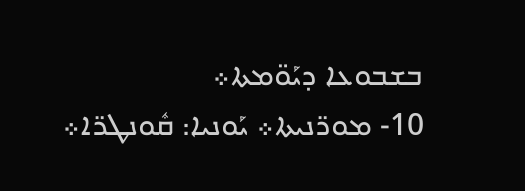ܒܫܒܘܥܐ ܕܝܰܘ̈ܡܬܐ܀
10- ܡܘܪ̈ܢܝܬܐ܀ ܝܰܘܢܝܐ: ܩܽܘܢܛܪ̈ܐ܀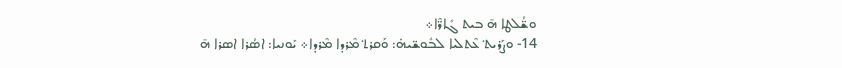ܘܫ̈ܳܠܛܐ ܗ̄ ܒܝܬ ܓܺܐܪ̈ܶܐ܀
14- ܘܨܰܪܝܬ݀ ܥܶܬܠܝܐ ܠܒܽܘܫ̈ܝܗ̇: ܘܰܩܪܬ݀ ܡܶܪܕܐ ܡܶܪܕܐ܀ ܝܰܘܢܝܐ: ܐܣܳܪܐ ܐܣܪܐ ܗ̄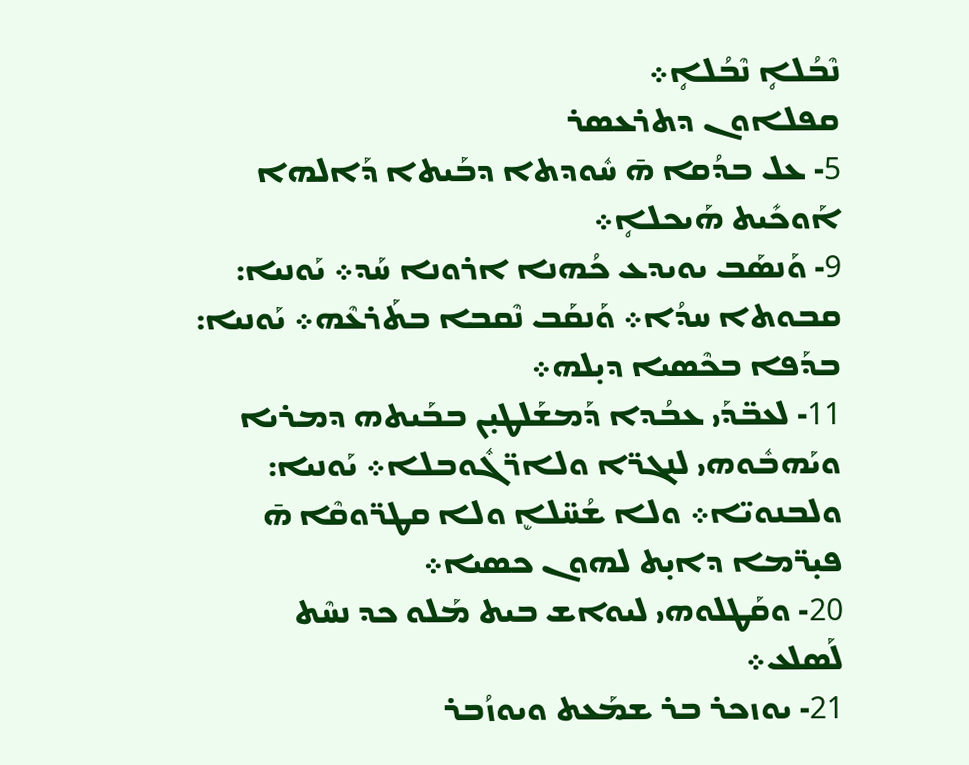ܢܶܒܳܠܐܴ ܢܶܒܳܠܐܴ܀
ܩܦܠܐܘܢ ܕܬܪܥܣܪ
5- ܥܠ ܒܕܳܩܐ ܗ̄ ܚܽܘܕܬܐ ܕܒܰܝܬܐ ܕܰܐܠܗܐ ܐܰܘܟܺܝܬ ܗܰܝܟܠܐܴ܀
9- ܘܰܢܣܰܒ ܝܘܝܕܥ ܟܳܗܢܐ ܐܪܘܢܐ ܚܰܕ܀ ܝܰܘܢܝܐ: ܩܒܘܬܐ ܚܕܳܐ܀ ܘܰܢܩܰܒ ܢܶܩܒܐ ܒܬܰܪܥܶܗ܀ ܝܰܘܢܝܐ: ܒܕܰܦܐ ܒܟܶܣܝܐ ܕܝ̣ܠܗ܀
11- ܠܥܒ̈ܕܰܝ ܥܒܳܕܐ ܕܰܡܫܰܠܛܝ̣ܢ ܒܒܰܝܬܗ ܕܡܪܝܐ ܘܝܰܗܒܽܘܗܝ ܠܢܓܪ̈ܐ ܘܠܐܪ̈ܓܽܘܒܠܐ܀ ܝܰܘܢܝܐ: ܘܠܒܢܘܝ̈ܐ܀ ܘܠܐ ܫܳܚ̈ܠܐܷ ܘܠܐ ܩܛܪ̈ܘܩܶܐ ܗ̄ ܦܝ̣ܪ̈ܡܐ ܕܐܝ̣ܬ ܠܗܘܢ ܟܣܝܐ܀
20- ܘܩܰܛܠܘܗܝ ܠܝܘܐܫ ܒܝܬ ܡܰܠܘ ܟܕ ܢܚܶܬ ܠܰܣܠܥ܀
21- ܝܘܙܟܪ ܒܪ ܫܡܰܥܬ ܘܝܘܙܳܒܪ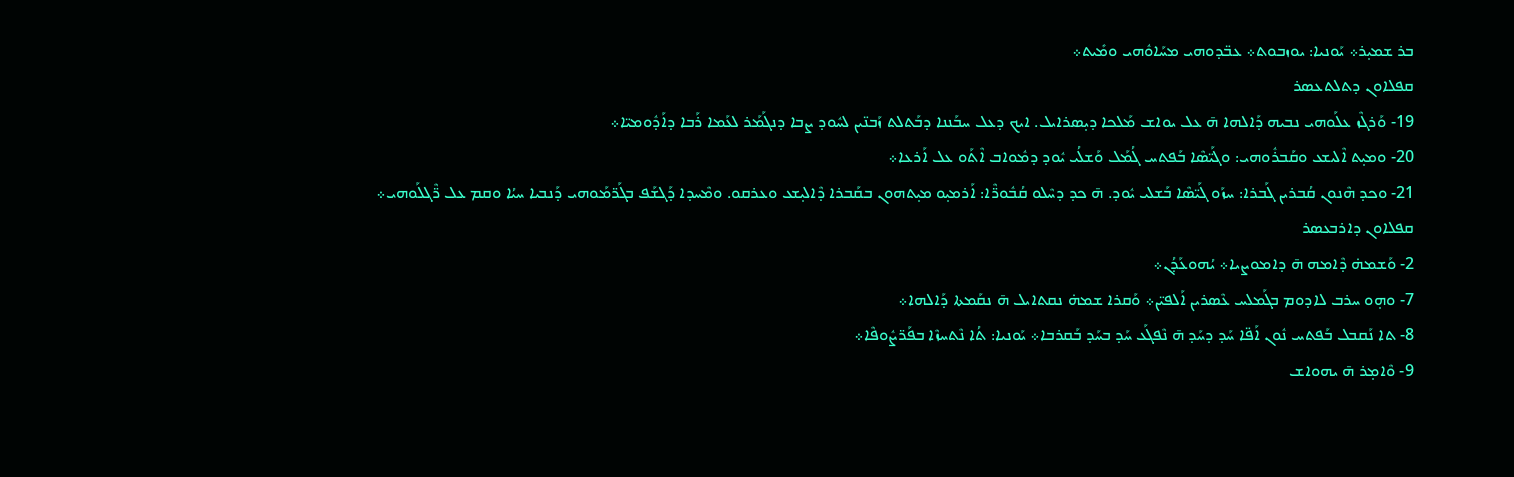ܒܪ ܫܡܝ̣ܪ܀ ܝܰܘܢܝܐ: ܝܘܙܒܘܬ܀ ܥܒ̈ܕܘܗܝ ܡܚܰܐܘܽܗܝ ܘܡܺܝܬ܀
ܩܦܠܐܘܢ ܕܬܠܬܥܣܪ
19- ܘܰܪܓܶܙ ܥܠܰܘܗܝ ܢܒܝܗ ܕܰܐܠܗܐ ܗ̄ ܥܠ ܝܘܐܫ ܡܰܠܟܐ ܕܝ̣ܣܪܐܝܠ. ܐܝܟ ܕܥܠ ܚܒܰܢܢܐ ܕܒܰܬܠܬ ܙܰܒܢ̈ܝܢ ܠܚܽܘܕ ܨܒܐ ܕܢܓܰܡܰܪ ܠܥܰܡܐ ܪܰܒܐ ܕܐܰܕܽܘܡܝ̈ܐ܀
20- ܘܡܝ̣ܬ ܐܶܠܝܫܥ ܘܩܰܒܪܽܘܗܝ: ܘܓܰܝ̈ܣܶܐ ܒܰܦܬܚ ܓܳܡܰܠ ܘܰܫܠܳܝ ܝܽܘܕ ܕܡܽܘܐܒ ܐܶܬܰܘ ܥܠ ܐܰܪܥܐ܀
21- ܘܟܕ ܗܶܢܘܢ ܩܳܒܪܝܢ ܓܰܒܪܐ: ܚܙܰܘ ܓܰܝ̈ܣܶܐ ܒܰܫܠܝ ܝܽܘܕ. ܗ̄ ܟܕ ܕܚܶܠܘ ܩܳܒܽܘܪ̈ܶܐ: ܐܰܪܡܝ̣ܘ ܡܝ̣ܬܗܘܢ ܒܩܰܒܪܐ ܕܶܐܠܝ̣ܫܥ ܘܥܪܩܘ. ܘܡܶܚܕܐ ܕܰܓܫܰܦ ܒܓܰܪ̈ܡܰܘܗܝ ܕܰܢܒܝܐ ܚܝܳܐ ܘܩܡ ܥܠ ܪ̈ܶܓܠܰܘܗܝ܀
ܩܦܠܐܘܢ ܕܐܪܒܥܣܪ
2- ܘܰܫܡܗ̇ ܕܶܐܡܗ ܗ̄ ܕܐܡܘܨܝܐ܀ ܝܳܗܘܥܰܕܳܢ܀
7- ܘܗ̣ܘ ܚܪܒ ܠܐܕܘܡ ܒܓܰܡܠܚ ܥܶܣܪܝܢ ܐܰܠܦܝ̈ܢ܀ ܘܰܩܪܐ ܫܡܗ̇ ܢܩܬܐܝܠ ܗ̄ ܢܩܰܡܬܐ ܕܰܐܠܗܐ܀
8- ܬܐ ܢܰܩܒܠ ܒܰܦܬܚ ܢܽܘܢ ܐܰܦ̈ܐ ܚܰܕ ܕܚܰܕ ܗ̄ ܢܶܦܓܰܥ ܚܰܕ ܒܚܰܕ ܒܰܩܪܒܐ܀ ܝܰܘܢܝܐ: ܬܳܐ ܢܶܬܚܙܶܐ ܒܦܰܪ̈ܨܽܘܦܶܐ܀
9- ܘܶܐܡ̣ܪ ܗ̄ ܝܗܘܐܫ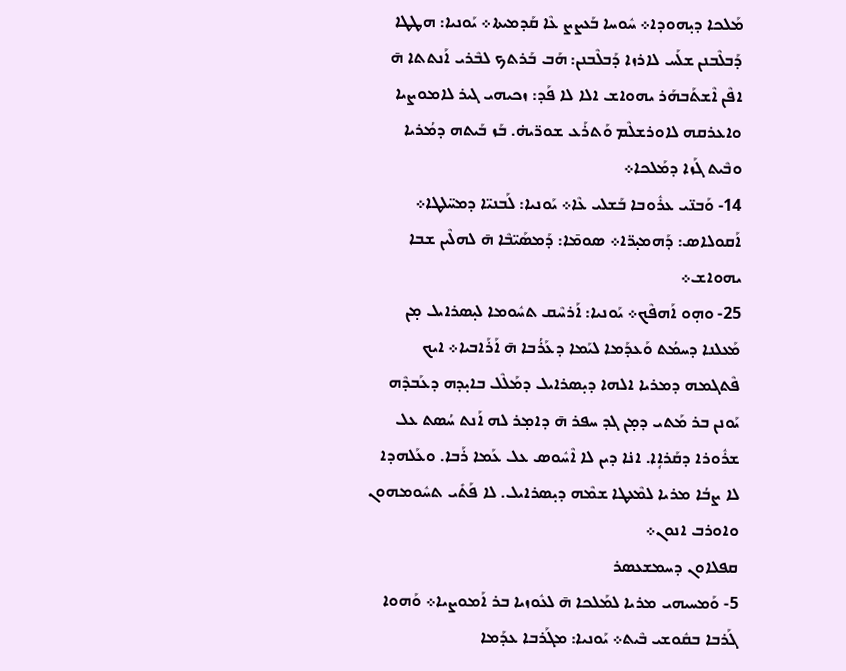ܡܰܠܟܐ ܕܝ̣ܗܘܕܐ܀ ܚܽܘܚܐ ܒܰܥܨܨ ܥܶܐ ܩܰܕܡܝܬܐ܀ ܝܰܘܢܝܐ: ܗܛܛܐ ܕܰܒܠܶܒܢܢ ܫܠܰܚ ܠܐܪܙܐ ܕܰܒܠܶܒܢܢ: ܗܰܒ ܒܰܪܬܟ ܠܒܶܪܝ ܐܰܢܬܬܐ ܗ̄ ܐܦܶܢ ܐܶܫܬܰܒܗܰܪ ܝܗܘܐܫ ܐܠܐ ܠܐ ܦܰܕ: ܙܟܝܗܝ ܓܝܪ ܠܐܡܘܨܝܐ ܘܐܥܪܩܗ ܠܐܘܪܫܠܶܡ ܘܰܬܪܰܥ ܫܘܪ̈ܝܗ̇. ܒܰܙ ܒܰܝܬܗ ܕܡܳܪܝܐ ܘܒܶܝܬ ܓܰܙܐ ܕܡܰܠܟܐ܀
14- ܘܰܒܢ̈ܝ ܥܪܽܘܒܐ ܒܰܫܠܝ ܥܶܐ܀ ܝܰܘܢܝܐ: ܠܰܒܢܝ̈ܐ ܕܡܚ̈ܠܛܐ܀ ܐܰܩܘܠܐܣ: ܕܰܗܡܝ̣ܪ̈ܐ܀ ܣܘܡ̄ܐ: ܕܰܡܣܰܝ̈ܒܶܐ ܗ̄ ܠܗܠܶܝܢ ܫܒܐ ܝܗܘܐܫ܀
25- ܘܗ̣ܘ ܐܰܗܦܶܟ܀ ܝܰܘܢܝܐ: ܐܰܪܚܶܩ ܬܚܽܘܡܐ ܠܝ̣ܣܪܐܝܠ ܡ̣ܢ ܡܰܥܠܢܐ ܕܚܡܳܬ ܘܰܥܕܰܡܐ ܠܝܰܡܐ ܕܥܰܪܳܒܐ ܗ̄ ܐܰܪܰܐܒܝܐ܀ ܐܝܟ ܦܶܬܓܡܗ ܕܡܪܝܐ ܐܠܗܐ ܕܝ̣ܣܪܐܝܠ ܕܡܰܠܶܠ ܒܐܝ̣ܕܗ ܕܥܰܒܕܶܗ ܝܰܘܢܢ ܒܪ ܡܰܬܝ ܕܡ̣ܢ ܓܕ ܚܦܪ ܗ̄ ܕܐܡ̣ܪ ܠܗ ܐܰܢܬ ܚܳܣܬ ܥܠ ܫܪܽܘܪܐ ܕܩܰܪܐܴܐ. ܐܢ̇ܐ ܕܝܢ ܠܐ ܐܶܚܽܘܣ ܥܠ ܥܰܡܐ ܪܰܒܐ. ܘܥܰܠܗܕܐ ܠܐ ܨܒܳܐ ܡܪܝܐ ܠܡܶܥܛܐ ܫܡܶܗ ܕܝ̣ܣܪܐܝܠ. ܠܐ ܦܰܬܺܝ ܬܚܽܘܡܗܘܢ ܘܐܘܪܒ ܐܢܘܢ܀
ܩܦܠܐܘܢ ܕܚܡܫܥܣܪ
5- ܘܰܡܚܝܗܝ ܡܪܝܐ ܠܡܰܠܟܐ ܗ̄ ܠܥܽܘܙܝܐ ܒܪ ܐܰܡܘܨܝܐ܀ ܘܰܗܘܐ ܓܰܪܒܐ ܒܩܽܘܫܝ ܒܶܝܬ܀ ܝܰܘܢܝܐ: ܡܓܰܪܒܐ ܥܕܰܡܐ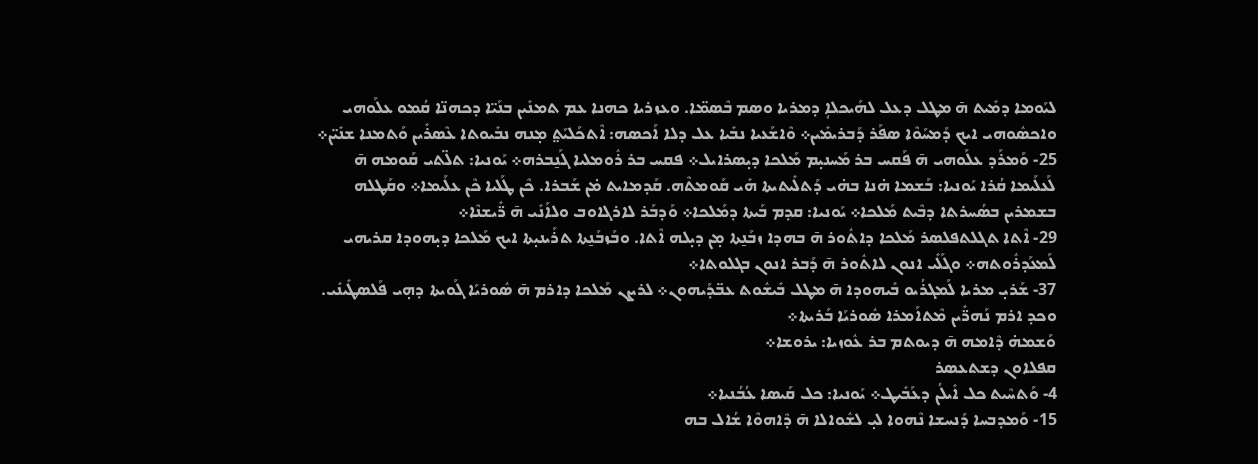ܠܝܰܘܡܐ ܕܡܺܝܬ ܗ̄ ܡܛܠ ܕܥܠ ܠܗܰܝܟܠܐܴ ܕܡܪܝܐ ܘܣܡ ܒܶܣܡ̈ܐ. ܘܥܙܪܝܐ ܟܗܢܐ ܥܡ ܬܡܢܺܝܢ ܒܢܰܝ̈ܐ ܕܟܗܢ̈ܐ ܩܳܡܘ ܥܠܰܘܗܝ ܘܐܟܣܽܘܗܝ ܐܝܟ ܕܰܡܚܰܘܶܐ ܣܦܰܪ ܕܰܒܪܝܡܺܝܢ܀ ܘܶܐܫܰܥܝܐ ܢܒܺܝܐ ܥܠ ܕܠܐ ܐܰܟܣܗ: ܐܶܬܟܰܠܝܰܬ݀ ܡ̣ܢܗ ܢܒܺܝܘܬܐ ܥܶܣܪܺܝܢ ܘܰܬܡܢܐ ܫܢܺܝ̈ܢ܀
25- ܘܰܡܪܰܕ ܥܠܰܘܗܝ ܗ̄ ܦܰܩܚ ܒܪ ܡܰܚܢܝ̣ܡ ܡܰܠܟܐ ܕܝ̣ܣܪܐܝܠ܀ ܦܩܚ ܒܪ ܪܽܘܡܠܝܐ ܓܰܢ̱ܒܪܗ܀ ܝܰܘܢܝܐ: ܬܠ̈ܬܝ ܩܰܘܡܗ ܗ̄ ܠܰܥܠܰܝܡܐ ܩܳܪܐ ܝܰܘܢܝܐ: ܒܰܫܡܐ ܗ̇ܢܐ ܒܗ̇ܝ ܕܰܬܠܺܝܬܝܬܐ ܗܺܝ ܩܰܘܡܬܶܗ. ܩܰܕܡܐܝܬ ܡ̇ܢ ܫܰܒܪܐ. ܟܶܢ ܛܰܠܝܐ ܟܶܢ ܥܠܰܝܡܐ܀ ܘܩܰܛܠܗ ܒܫܡܪܝܢ ܒܣܳܚܪܬܐ ܕܒܶܝܬ ܡܰܠܟܐ܀ ܝܰܘܢܝܐ: ܩܕܡ ܒܰܝܬܐ ܕܡܰܠܟܐ܀ ܘܰܕܒܰܪ ܠܐܪܓܐܘܒ ܘܠܐܰܢܺܝ ܗ̄ ܪ̈ܺܝܫܢܶܐ܀
29- ܐܶܬܐ ܬܓܠܬܦܠܣܪ ܡܰܠܟܐ ܕܐܬܽܘܪ ܗ̄ ܒܗܕܐ ܙܒܰܢ̱ܬܐ ܡ̣ܢ ܕܝ̣ܠܗ ܐܶܬܐ. ܘܒܰܙܒܰܢ̱ܬܐ ܬܪܰܝܢܝ̣ܬܐ ܐܝܟ ܡܰܠܟܐ ܕܝ̣ܗܘܕܐ ܩܪܝܗܝ ܠܰܡܥܰܕܪܽܘܬܗ܀ ܘܓܰܠܺܝ ܐܢܘܢ ܠܐܬܽܘܪ ܗ̄ ܕܰܒܪ ܐܢܘܢ ܒܓܠܘܬܐ܀
37- ܫܰܪܝ̣ ܡܪܝܐ ܠܰܡܓܪܳܝܘ ܒܺܝܗܘܕܐ ܗ̄ ܡܛܠ ܒܺܝܫܽܘܬ ܥܒ̈ܕܰܝܗܘܢ܀ ܠܪܨܢ ܡܰܠܟܐ ܕܐܪܡ ܗ̄ ܣܽܘܪܝܰܐ ܓܰܘܝܬܐ ܕܗ̣ܝ ܦܰܠܣܛܺܝܢܺܝ. ܘܟܕ ܐܪܡ ܢܰܗܪ̈ܺܝܢ ܡܶܬܐܰܡܪܐ ܣܽܘܪܝܰܐ ܒܰܪܝܬܐ܀
ܘܰܫܡܗ̇ ܕܶܐܡܗ ܗ̄ ܕܝܘܬܡ ܒܪ ܥܽܘܙܝܐ: ܝܪܘܫܐ܀
ܩܦܠܐܘܢ ܕܫܬܥܣܪ
4- ܘܰܬܚܶܝܬ ܟܠ ܐܺܝܠܳܢ ܕܥܰܒܺܝܛ܀ ܝܰܘܢܝܐ: ܟܠ ܩܰܝܣܐ ܥܳܒܳܢܝܐ܀
15- ܘܰܡܕܒܚܐ ܕܰܢܚܫܐ ܢܶܗܘܐ ܠܝ̣ ܠܫܽܘܐܠܐ ܗ̄ ܕܶܐܗܘܶܐ ܫܳܐܠ ܒܗ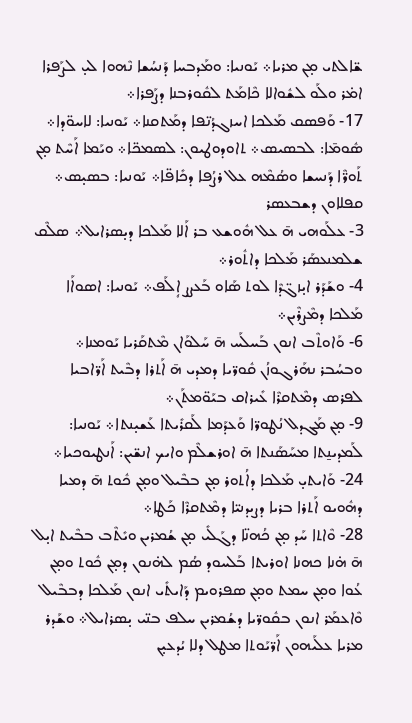ܫ̈ܐܠܬܝ ܡ̣ܢ ܡܪܝܐ܀ ܝܰܘܢܝܐ: ܘܡܰܕܒܚܐ ܕܰܢܚܳܫܐ ܢܶܗܘܐ ܠܝ̣ ܠܨܰܦܪܐ ܐܡ̇ܪ ܘܠܰܘ ܠܫܽܘܐܠܐ ܟܶܐܡܰܬ ܠܩܽܘܪܒܢܐ ܕܨܰܦܪܐ܀
17- ܘܰܦܣܩ ܡܰܠܟܐ ܐܚܙܓܕܳܢ̈ܦܐ ܕܡܰܬܩܢܐ܀ ܝܰܘܢܝܐ: ܠܐܚܘ̈ܕܐ܀ ܣܽܘܡ̄ܐ: ܠܒܣܝܣ܀ ܬܐܘܕܘܛܝܘܢ: ܠܣܡܟ̈ܐ܀ ܘܝܰܡܐ ܐܰܚܶܬ ܡ̣ܢ ܬܰܘܪ̈ܶܐ ܕܰܢܚܫܐ ܘܣܳܡܶܗ ܥܠ ܪܨܳܦܐ ܕܟܺܐܦ̈ܐ܀ ܝܰܘܢܝܐ: ܒܣܝ̣ܣ܀
ܩܦܠܐܘܢ ܕܫܒܥܣܪ
3- ܥܠܰܘܗܝ ܗ̄ ܥܠ ܗܽܘܫܥ ܒܪ ܐܰܠܐ ܡܰܠܟܐ ܕܝ̣ܣܪܐܝܠ܀ ܣܠܶܩ ܫܠܡܢܥܣܰܪ ܡܰܠܟܐ ܕܐܬܽܘܪ܀
4- ܘܫܰܕܰܪ ܐܝ̣ܙܓ̈ܕܶܐ ܠܘܬ ܣܰܐܘ ܒܰܥܨܨ ܐܴܠܰܦ܀ ܝܰܘܢܝܐ: ܐܣܘܐܰܐ ܡܰܠܟܐ ܕܡܶܨܪܶܝܢ܀
6- ܘܰܐܘܬܶܒ ܐܢܘܢ ܒܰܚܠܰܚ ܗ̄ ܚܰܠܘܰܐܢ ܡܶܬܩܰܪܝܐ ܝܰܘܡܢܐ܀ ܘܒܚܳܒܪ ܢܗܰܪܓܘܙܳܢ ܩܽܘܪ̈ܝܐ ܕܡܕܝ ܗ̄ ܐܰܬܪܐ ܕܒܶܝܬ ܐܰܪ̈ܐܒܝܐ ܠܦܪܣ ܕܡܶܬܩܪܶܐ ܥܺܝܪܐܩ ܒܝܰܘ̈ܡܬܰܢ܀
9- ܡ̣ܢ ܡܰܓܕܠ ܢܳܛܘܪ̈ܐ ܘܰܥܕܰܡܐ ܠܰܩܪܺܝܬܐ ܥܰܫܝ̣ܢܬܐ܀ ܝܰܘܢܝܐ: ܠܰܡܕܝܢ̱ܬܐ ܡܚܰܣܰܢܬܐ ܗ̄ ܐܘܪܫܠܶܡ ܘܐܝܟ ܐܢܫ̈ܝܢ: ܐܰܢܛܝܘܟܝܐ܀
24- ܘܰܐܝܬܝ̣ ܡܰܠܟܐ ܕܐܳܬܘܪ ܡ̣ܢ ܒܒܶܝܠ ܘܡ̣ܢ ܟܽܘܬ ܗ̄ ܕܡܝܐ ܕܗܽܘܝܘ ܐܰܬܪܐ ܒܪܝܐ ܕܨܝܕܢܝ̈ܐ ܕܡܶܬܩܪܶܐ ܟܰܛܐ܀
28- ܘܶܐܬܐ ܚܰܕ ܡ̣ܢ ܟܳܗܢ̈ܐ ܕܓܰܠܺܝ ܡ̣ܢ ܫܳܡܪܝܢ ܘܝܺܬܶܒ ܒܒܶܝܬ ܐܝ̣ܠ ܗ̄ ܗ̇ܢܐ ܟܗܢܐ ܐܘܪܝܬܐ ܒܰܠܚܘܕ ܣܳܡ ܠܗ̇ܢܘܢ ܕܡ̣ܢ ܟܽܘܬ ܘܡ̣ܢ ܥܳܘܐ ܘܡ̣ܢ ܚܡܬ ܘܡ̣ܢ ܣܦܪܘܝܡ ܕܰܐܝܬܺܝ ܐܢܘܢ ܡܰܠܟܐ ܕܒܒܶܝܠ ܘܶܐܥܡܰܪ ܐܢܘܢ ܒܩܽܘܪ̈ܝܐ ܕܫܳܡܪܝܢ ܚܠܦ ܒܢ̈ܝ ܝ̣ܣܪܐܝܠ܀ ܘܫܰܕܪ ܡܪܝܐ ܥܠܰܝܗܘܢ ܐܰܪ̈ܝܰܘܬܐ ܡܛܠ ܕܠܐ ܝܳܕܥܝ̣ܢ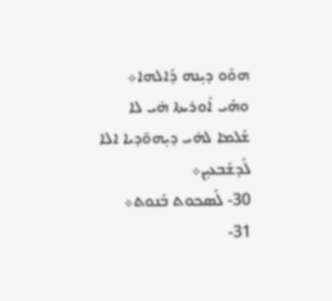ܗܘܰܘ ܕܝ̣ܢܗ ܕܰܐܠܗܐ܀ ܘܗܺܝ ܐܽܘܪܝܬܐ ܗ̇ܝ ܠܐ ܫܳܠܡܐ ܠܗ̇ܝ ܕܝ̣ܗܘ̈ܕܝܐ ܐܠܐ ܠܰܕܫܰܒܥܝ̣ܢ܀
30- ܠܰܣܟܘܬ ܒܰܢܘܬ܀
31-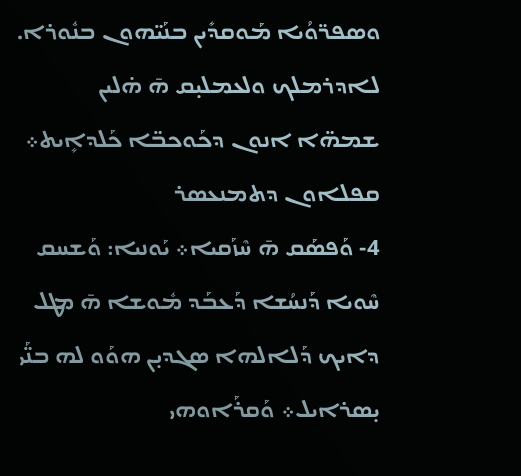ܘܣܦܪ̈ܘܳܝܐ ܡܰܘܩܕܺܝܢ ܒܢܰܝ̈ܗܘܢ ܒܢܽܘܪܐ. ܠܐܕܪܡܠܟ ܘܠܥܡܠܝ̣ܩ ܗ̄ ܗ̇ܠܝܢ ܫܡܗ̈ܐ ܐܢܘܢ ܕܟܰܘܟܒ̈ܐ ܟܰܠܕܐܻܝܬ܀
ܩܦܠܐܘܢ ܕܬܡܢܥܣܪ
4- ܘܰܦܣܰܩ ܗ̄ ܚܶܙܰܩܝܐ܀ ܝܰܘܢܝܐ: ܘܰܫܚܩ ܚܶܘܝܐ ܕܰܢܚܳܫܐ ܕܰܥܒܰܕ ܡܽܘܫܐ ܗ̄ ܡܛܠ ܕܐܝܟ ܕܰܠܐܠܗܐ ܣܓܕܝ̣ܢ ܗܘܰܘ ܠܗ ܒܢ̈ܰܝ ܝ̣ܣܪܐܝܠ܀ ܘܰܩܪܰܐܘܗܝ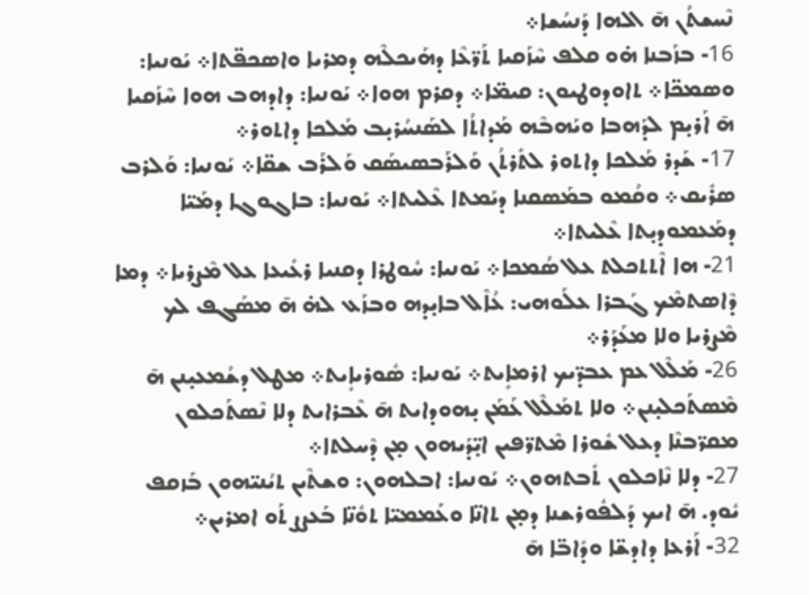ܢܶܚܫܬܳܢ ܗ̄ ܐܠܗܐ ܕܰܢܚܳܫܐ܀
16- ܒܙܰܒܢܐ ܗ̇ܘ ܩܠܦ ܚܶܙܰܩܝܐ ܬܰܪ̈ܥܶܐ ܕܗܰܝܟܠܶܗ ܕܡܪܝܐ ܘܐܣܟܦ̈ܬܐ܀ ܝܰܘܢܝܐ: ܘܣܡܟ̈ܐ܀ ܬܐܘܕܘܛܝܘܢ: ܩܝܡ̈ܐ܀ ܕܩܪܡ ܗܘܐ܀ ܝܰܘܢܝܐ: ܕܐܕܗܒ ܗܘܐ ܚܶܙܰܩܝܐ ܗ̄ ܐܰܪܝ̣ܡ ܠܕܰܗܒܐ ܘܝܰܗܒܶܗ ܡܰܕܐܬܳܐ ܠܣܰܢܚܳܪܝ̣ܒ ܡܰܠܟܐ ܕܐܬܘܪ܀
17- ܫܰܕܪ ܡܰܠܟܐ ܕܐܬܘܪ ܠܬܺܪܬܳܢ ܘܰܠܪܰܒܣܝܣܰܩ ܘܰܠܪܰܒ ܫܩ̈ܐ܀ ܝܰܘܢܝܐ: ܘܰܠܪܒ ܣܪܺܝܩ܀ ܘܩܳܡܘ ܒܡܰܣܩܢܐ ܕܝܰܡܬܐ ܥܶܠܝܬܐ܀ ܝܰܘܢܝܐ: ܒܐܓܘܓܐ ܕܡܰܝ̈ܐ ܕܡܰܥܡܘܕܝ̣ܬܐ ܥܶܠܝܬܐ܀
21- ܗܐ ܐܶܬܬܟܠܬ ܥܠ ܣܳܡܟܐ܀ ܝܰܘܢܝܐ: ܚܽܘܛܪܐ ܕܩܢܝܐ ܪܥܺܝܥܐ ܥܠ ܡܶܨܪܝܐ܀ ܕܡܐ ܕܶܐܣܬܡܶܟ ܓܰܒܪܐ ܥܠܰܘܗܝ: ܥܳܐܶܠ ܒܐܝ̣ܕܗ ܘܒܙܰܥ ܠܗ̇ ܗ̄ ܡܣܰܓܦ ܠܟ ܡܶܨܪܝܐ ܘܠܐ ܡܥܰܕܰܪ܀
26- ܡܰܠܶܠ ܥܡ ܥܒܕ̈ܝܟ ܐܪܡܐܻܝܬ܀ ܝܰܘܢܝܐ: ܣܽܘܪܝܐܻܝܬ܀ ܡܛܠ ܕܫܳܡܥܝ̣ܢܢ ܗ̄ ܡܶܣܬܰܟܠܝ̣ܢܢ܀ ܘܠܐ ܬܡܰܠܶܠ ܥܰܡܰܢ ܝ̣ܗܘܕܐܝܬ ܗ̄ ܥܶܒܪܐܝܬ ܕܠܐ ܢܶܣܬܰܟܠܘܢ ܡܩܪ̈ܒܢܶܐ ܕܥܠ ܫܽܘܪܐ ܡܶܬܪ̈ܦܝܢ ܐܝ̣̈ܕܰܝܗܘܢ ܡ̣ܢ ܕܶܚܠܬܐ܀
27- ܕܠܐ ܢܶܐܟܠܘܢ ܬܺܒܬܗܘܢ܀ ܝܰܘܢܝܐ: ܐܒܠܗܘܢ: ܘܫܬܶܝܢ ܬܝܳܢܝ̈ܗܘܢ ܒܰܙܩܦ ܝܽܘܕ. ܗ̄ ܐܝܟ ܕܰܠܦܽܘܪܫܢܐ ܕܡ̣ܢ ܬܐܢ̈ܐ ܘܥܰܡܡܝ̈ܐ ܬܘܽܢ̈ܐ ܒܰܥܨܨ ܬܰܘ ܐܡܪܝܢ܀
32- ܐܰܪܥܐ ܕܐܕܫ̈ܐ ܘܕܺܐܒ̈ܐ ܗ̄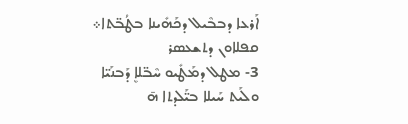ܐܰܪܥܐ ܕܒܒܶܝܠ ܕܟܰܗܺܝܢܐ ܒܛܳܒ̈ܬܐ܀
ܩܦܠܐܘܢ ܕܬܫܥܣܪ
3- ܡܛܠ ܕܡܰܛܺܝܘ ܚܶܒ̈ܠܐܷ ܕܰܒܢܰܝ̈ܐ ܘܠܰܝܬ ܚܰܝܠܐ ܒܝ̈ܰܠܕܬܐ ܗ̄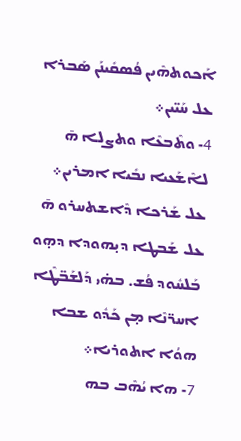ܐܰܟܘܬܗܶܝܢ ܦܳܣܩܺܝܢܰܢ ܣܰܒܪܐ ܥܠ ܚܰܝ̈ܝܢ܀
4- ܘܬܶܒܥܶܐ ܘܬܨܠܐ ܗ̄ ܠܐܶܫܰܥܝܐ ܢܒܺܝܐ ܐܡܪܝܢ܀ ܥܠ ܫܰܪܟܐ ܕܶܐܫܬܚܪܘ ܗ̄ ܥܠ ܫܰܒܛܐ ܕܝ̣ܗܘܕܐ ܕܗ̣ܘ ܒܰܠܚܽܘܕ ܦܳܫ. ܒܗ̇ܝ ܕܰܠܫܰܒ̈ܛܶܐ ܐܚܪ̈ܢܶܐ ܡ̣ܢ ܟܰܕܽܘ ܫܒܐ ܗܘܳܐ ܐܬܘܪܝܐ܀
7- ܗܐ ܝܳܗܶܒ ܒܗ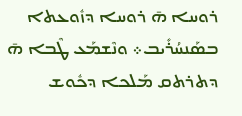ܪܘܚܐ ܗ̄ ܪܘܚܐ ܕܙܽܘܥܬܐ ܒܣܰܢܚܳܪܺܝܒ܀ ܘܢܶܫܡܰܥ ܛܶܒܐ ܗ̄ ܕܬܪܬܩ ܡܰܠܟܐ ܕܟܽܘܫ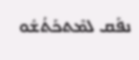ܢܦܰܩ ܠܡܶܬܟܰܬܳܫܽܘ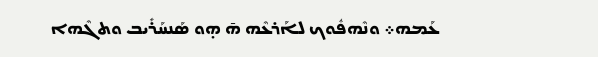ܥܰܡܗ܀ ܘܢܶܗܦܽܘܟ ܠܐܰܪܥܶܗ ܗ̄ ܗ̣ܘ ܣܰܢܚܰܪܺܝܒ ܘܬܓܶܗܐ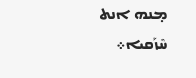ܡ̣ܢܗ ܐܢܬ ܚܶܙܰܩܝܐ܀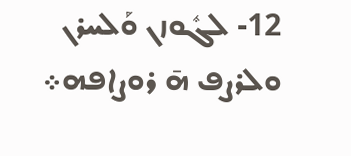12- ܠܓܽܘܙܢ ܘܰܠܚܪܢ ܘܠܪܨܦ ܗ̄ ܪܘܨܐܦܗ܀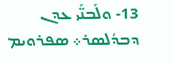13- ܘܠܰܒܢ̈ܰܝ ܥܕܢ ܕܒܕܳܠܣܪ܀ ܣܦܪܘܝܡ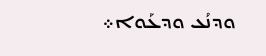ܘܕܢܳܥ ܘܕܥܰܘܐ܀